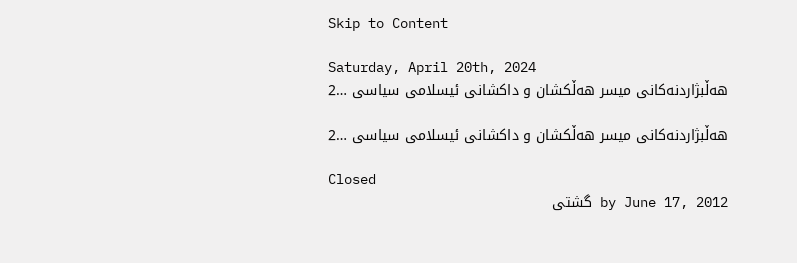Skip to Content

Saturday, April 20th, 2024
هه‌ڵبژاردنه‌كانی میسر هه‌ڵكشان و داكشانی ئیسلامی سیاسی …2

هه‌ڵبژاردنه‌كانی میسر هه‌ڵكشان و داكشانی ئیسلامی سیاسی …2

Closed
by June 17, 2012 گشتی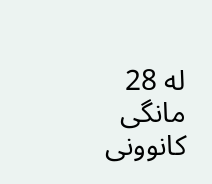له‌ 28 مانگی كانوونی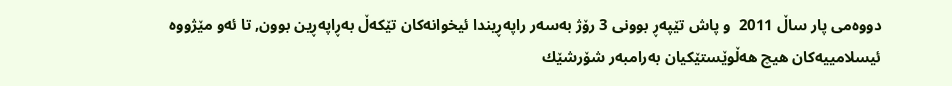دووه‌می پار ساڵ 2011  و پاش تێپه‌ڕ بوونی 3 رۆژ به‌سه‌ر راپه‌ڕیندا ئیخوانه‌كان تێكه‌ڵ به‌ڕاپه‌ڕین بوون, تا ئه‌و مێژووه‌  ئیسلامییه‌كان هیچ هه‌ڵوێستێكیان به‌رامبه‌ر شۆرشێك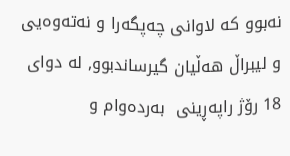نه‌بوو كه‌ لاوانی چه‌پگه‌را و نه‌ته‌وه‌یی و لیبراڵ هه‌ڵیان گیرساندبوو, له‌ دوای 18 رۆژ راپه‌ڕینی  به‌رده‌وام و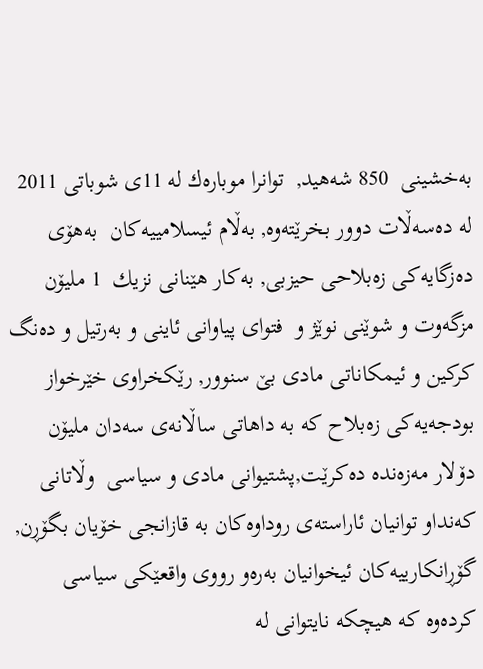به‌خشینی  850 شه‌هید,  توانرا موباره‌ك له‌ 11ی شوباتی 2011  له‌ ده‌سه‌ڵات دوور بخرێته‌وه‌, به‌ڵام ئیسلامییه‌كان  به‌هۆی ده‌زگایه‌كی زه‌بلاحی حیزبی, به‌كار هێنانی نزیك  1 ملیۆن مزگه‌وت و شوێنی نوێژ و  فتوای پیاوانی ئاینی و به‌رتیل و ده‌نگ كركین و ئیمكاناتی مادی بێ سنوور, رێكخراوی خێرخواز بودجه‌یه‌كی زه‌بلاح كه‌ به‌ داهاتی ساڵانه‌ی سه‌دان ملیۆن دۆلار مه‌زه‌نده‌ ده‌كرێت,پشتیوانی مادی و سیاسی  وڵاتانی كه‌نداو توانیان ئاراسته‌ی روداوه‌كان به‌ قازانجی خۆیان بگۆڕن, گۆڕانكارییه‌كان ئیخوانیان به‌ره‌و رووی واقعێكی سیاسی كرده‌وه‌ كه‌ هیچكه‌ نایتوانی له‌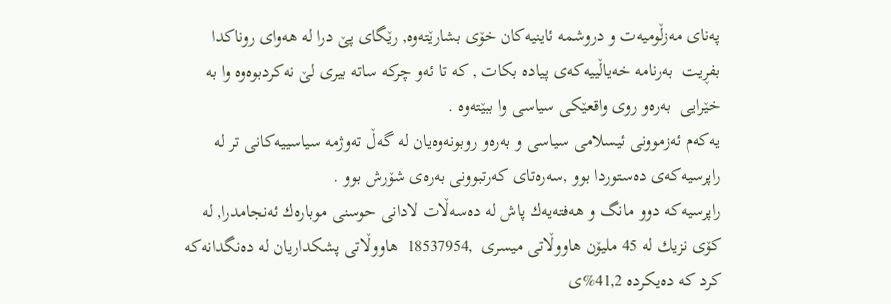په‌نای مه‌زڵومیه‌ت و دروشمه‌ ئاینیه‌كان خۆی بشارێته‌وه‌, رێگای پێ درا له‌ هه‌وای روناكدا بفڕیت  به‌رنامه‌ خه‌یاڵییه‌كه‌ی پیاده‌ بكات , كه‌ تا ئه‌و چركه‌ ساته‌ بیری لێ نه‌كردبوه‌وه‌ وا به‌ خێرایی  به‌ره‌و روی واقعێكی سیاسی وا ببێته‌وه‌ .
یه‌كه‌م ئه‌زموونی ئیسلامی سیاسی و به‌ره‌و روبونه‌وه‌یان له‌ گه‌ڵ ته‌وژمه‌ سیاسییه‌كانی تر له‌ راپرسیه‌كه‌ی ده‌ستوردا بوو ,سه‌ره‌تای كه‌رتبوونی به‌ره‌ی شۆرش بوو .
راپرسیه‌كه‌ دوو مانگ و هه‌فته‌یه‌ك پاش له‌ ده‌سه‌ڵات لادانی حوسنی موباره‌ك ئه‌نجامدرا, له‌ كۆی نزیك له‌ 45 ملیۆن هاووڵاتی میسری  ,18537954  هاووڵاتی پشكداریان له‌ ده‌نگدانه‌كه‌ كرد كه‌ ده‌یكرده‌ 41,2%ی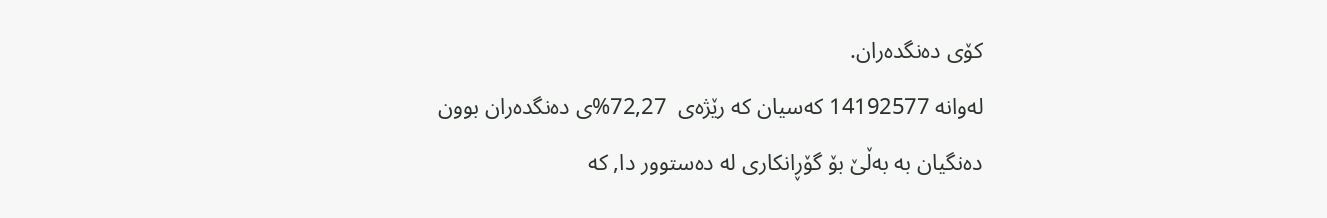كۆی ده‌نگده‌ران.
له‌وانه‌ 14192577 كه‌سیان كه‌ رێژه‌ی  72,27%ی ده‌نگده‌ران بوون ده‌نگیان به‌ به‌ڵێ بۆ گۆڕانكاری له‌ ده‌ستوور دا, كه‌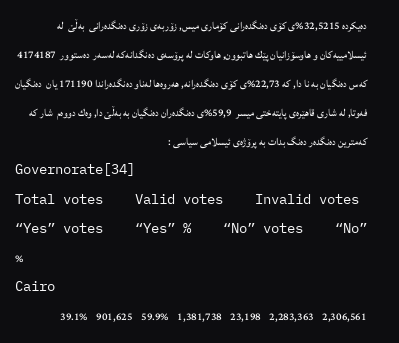ده‌یكرده‌ 32,5215%ی كۆی ده‌نگده‌رانی كۆماری میس, زۆربه‌ی زۆری ده‌نگده‌رانی  به‌ڵێ  له‌ ئیسلامییه‌كان و هاوسۆزانیان پێك هاتبوون, هاوكات له‌ پرۆسه‌ی ده‌نگدانه‌كه‌ له‌سه‌ر  ده‌ستوور  4174187  كه‌س ده‌نگیان به‌ نا دا, كه‌ 22,73%ی كۆی ده‌نگده‌رانه‌, هه‌روه‌ها له‌ناو ده‌نگده‌راندا 171190 یان  ده‌نگیان  فه‌وتا, له‌ شاری قاهێره‌ی پایته‌ختی میسر  59,9%ی ده‌نگده‌ران ده‌نگیان به‌ به‌ڵێ دا, وه‌ك دووه‌م  شار كه‌ كه‌مترین ده‌نگده‌ر ده‌نگ بدات به‌ پرۆژه‌ی ئیسلامی سیاسی :
Governorate[34]
Total votes    Valid votes    Invalid votes    “Yes” votes    “Yes” %    “No” votes    “No” %
Cairo
2,306,561    2,283,363    23,198    1,381,738    59.9%    901,625    39.1%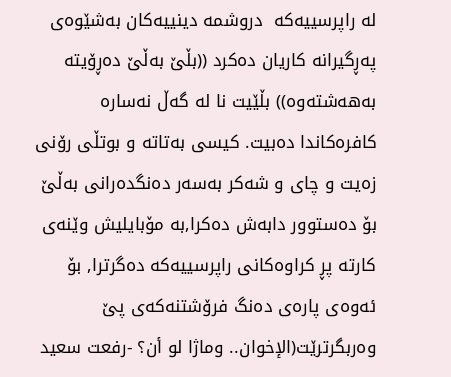له‌ راپرسییه‌كه‌  دروشمه‌ دینییه‌كان به‌شێوه‌ی په‌ڕگیرانه‌ كاریان ده‌كرد ((بڵێ به‌ڵێ ده‌ڕۆیته‌ به‌هه‌شته‌وه‌)) بڵێیت نا له‌ گه‌ڵ نه‌ساره‌ كافره‌كاندا ده‌بیت. كیسی به‌تاته‌ و بوتڵی رۆنی زه‌یت و چای و شه‌كر به‌سه‌ر ده‌نگده‌رانی به‌ڵێ  بۆ ده‌ستوور دابه‌ش ده‌كرا,به‌ مۆبایلیش وێنه‌ی كارته‌ پڕ كراوه‌كانی راپرسییه‌كه‌ ده‌گرترا, بۆ ئه‌وه‌ی پاره‌ی ده‌نگ فرۆشتنه‌كه‌ی پێ  وه‌ربگرترێت(الإخوان.. وماژا لو أن؟ -رفعت سعید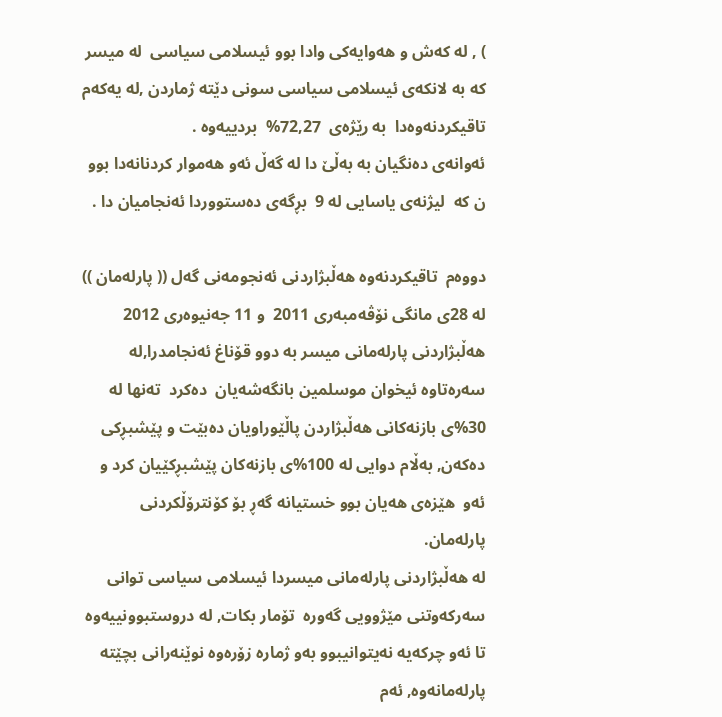) , له‌ كه‌ش و هه‌وایه‌كی وادا بوو ئیسلامی سیاسی  له‌ میسر كه‌ به‌ لانكه‌ی ئیسلامی سیاسی سونی دێته‌ ژماردن ,له‌ یه‌كه‌م تاقیكردنه‌وه‌دا  به‌ رێژه‌ی  72,27%  بردییه‌وه‌ .
ئه‌وانه‌ی ده‌نگیان به‌ به‌ڵێ دا له‌ گه‌ڵ ئه‌و هه‌موار كردنانه‌دا بوو ن كه‌  لیژنه‌ی یاسایی له‌ 9  بڕگه‌ی ده‌ستووردا ئه‌نجامیان دا .

دووه‌م  تاقیكردنه‌وه‌ هه‌ڵبژاردنی ئه‌نجومه‌نی گه‌ل (( پارله‌مان ))
له‌ 28ی مانگی نۆڤه‌مبه‌ری 2011  و 11 جه‌نیوه‌ری 2012  هه‌ڵبژاردنی پارله‌مانی میسر به‌ دوو قۆناغ ئه‌نجامدرا,له‌ سه‌ره‌تاوه‌ ئیخوان موسلمین بانگه‌شه‌یان  ده‌كرد  ته‌نها له‌ 30%ی بازنه‌كانی هه‌ڵبژاردن پاڵێوراویان ده‌بێت و پێشبڕكی ده‌كه‌ن, به‌ڵام دوایی له‌ 100%ی بازنه‌كان پێشبڕكێیان كرد و ئه‌و  هێزه‌ی هه‌یان بوو خستیانه‌ گه‌ڕ بۆ كۆنترۆڵكردنی پارله‌مان.
له‌ هه‌ڵبژاردنی پارله‌مانی میسردا ئیسلامی سیاسی توانی سه‌ركه‌وتنی مێژوویی گه‌وره‌  تۆمار بكات, له‌ دروستبوونییه‌وه‌ تا ئه‌و چركه‌یه‌ نه‌یتوانیبوو به‌و ژماره‌ زۆره‌وه‌ نوێنه‌رانی بچێته‌ پارله‌مانه‌وه‌, ئه‌م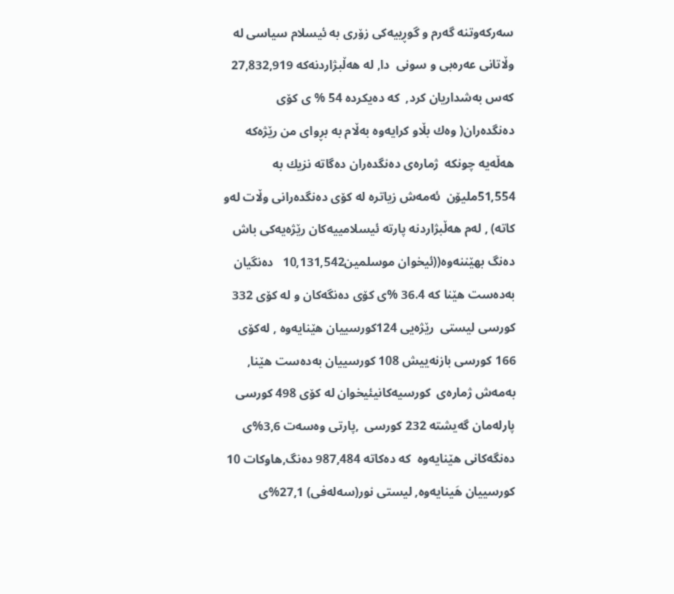سه‌ركه‌وتنه‌ گه‌رم و گوڕییه‌كی زۆری به‌ ئیسلام سیاسی له‌ وڵاتانی عه‌ره‌بی و سونی  دا, له‌ هه‌ڵبژاردنه‌كه‌ 27,832,919  كه‌س به‌شداریان كرد,  كه‌ ده‌یكرده‌ 54 % ی كۆی ده‌نگده‌ران( وه‌ك بڵاو كرایه‌وه‌ به‌ڵام به‌ بڕوای من رێژه‌كه‌ هه‌ڵه‌یه‌ چونكه‌  ژماره‌ی ده‌نگده‌ران ده‌گاته‌ نزیك به‌  51,554ملیۆن  ئه‌مه‌ش زیاتره‌ له‌ كۆی ده‌نگده‌رانی وڵات له‌و كاته‌) , له‌م هه‌ڵبژاردنه‌ پارته‌ ئیسلامییه‌كان رێژه‌یه‌كی باش ده‌نگ بهێننه‌وه‌((ئیخوان موسلمین10,131,542   ده‌نگیان به‌ده‌ست هێنا كه‌ 36.4 %ی كۆی ده‌نگه‌كان و له‌ كۆی 332 كورسی لیستی  رێژه‌یی 124كورسییان هێنایه‌وه‌ , له‌كۆی 166 كورسی بازنه‌ییش 108 كورسییان به‌ده‌ست هێنا, به‌مه‌ش ژماره‌ی  كورسیه‌كانیئیخوان له‌ كۆی 498 كورسی پارله‌مان گه‌یشته‌ 232 كورسی  ,پارتی وه‌سه‌ت 3,6%ی  ده‌نگه‌كانی هێنایه‌وه‌  كه‌ ده‌كاته‌ 987,484 ده‌نگ,هاوكات 10 كورسییان هَینایه‌وه‌, لیستی نور(سه‌له‌فی) 27,1%ی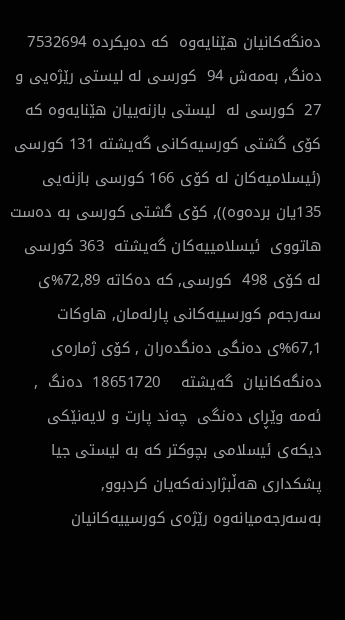ده‌نگه‌كانیان هێنایه‌وه‌  كه‌ ده‌یكرده‌ 7532694  ده‌نگ, به‌مه‌ش 94  كورسی له‌ لیستی رێژه‌یی و 27  كورسی له‌  لیستی بازنه‌ییان هێنایه‌وه‌ كه‌ كۆی گشتی كورسیه‌كانی گه‌یشته‌ 131 كورسی (ئیسلامیه‌كان له‌ كۆی 166 كورسی بازنه‌یی 135یان برده‌وه‌)), كۆی گشتی كورسی به‌ ده‌ست هاتووی  ئیسلامییه‌كان گه‌یشته‌  363 كورسی له‌ كۆی 498  كورسی, كه‌ ده‌كاته‌ 72,89%ی سه‌رجه‌م كورسییه‌كانی پارله‌مان, هاوكات 67,1%ی ده‌نگی ده‌نگده‌ران , كۆی ژماره‌ی ده‌نگه‌كانیان  گه‌یشته‌    18651720  ده‌نگ  , ئه‌مه‌ وێڕای ده‌نگی  چه‌ند پارت و لایه‌نێكی دیكه‌ی ئیسلامی بچوكتر كه‌ به‌ لیستی جیا پشكداری هه‌ڵبژاردنه‌كه‌یان كردبوو, به‌سه‌رجه‌میانه‌وه‌ رێژه‌ی كورسییه‌كانیان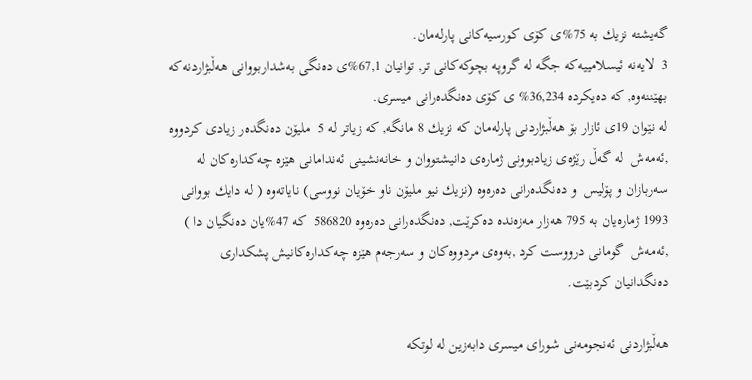گه‌یشته‌ نزیك به‌ 75%ی كۆی كورسیه‌كانی پارله‌مان.
3  لایه‌نه‌ ئیسلامییه‌كه‌ جگه‌ له‌ گروپه‌ بچوكه‌كانی تر, توانیان 67,1%ی ده‌نگی به‌شداربووانی هه‌ڵبژاردنه‌كه‌ بهێننه‌وه‌, كه‌ ده‌یكرده‌ 36,234% ی كۆی ده‌نگده‌رانی میسری.
له‌ نێوان 19ی ئازار بۆ هه‌ڵبژاردنی پارله‌مان كه‌ نزیك 8 مانگه‌, كه‌ زیاتر له‌ 5  ملیۆن ده‌نگده‌ر زیادی كردووه‌ ,ئه‌مه‌ش  له‌ گه‌ڵ رێژه‌ی زیادبوونی ژماره‌ی دانیشتووان و خانه‌نشینی ئه‌ندامانی هێزه‌ چه‌كداره‌كان له‌ سه‌ربازان و پۆلیس  و ده‌نگده‌رانی ده‌ره‌وه‌ (نزیك نیو ملیۆن ناو خۆیان نووسی) نایاته‌وه‌ ( له‌ دایك بووانی 1993 ژماره‌یان به‌ 795 هه‌زار مه‌زه‌نده‌ ده‌كرێت, ده‌نگده‌رانی ده‌ره‌وه‌ 586820  كه‌ 47%یان ده‌نگیان دا ) ,ئه‌مه‌ش  گومانی درووست كرد ,به‌وه‌ی مردووه‌كان و سه‌رجه‌م هێزه‌ چه‌كداره‌كانیش پشكداری ده‌نگدانیان كردبێت.

هه‌ڵبژاردنی ئه‌نجومه‌نی شورای میسری دابه‌زین له‌ لوتكه‌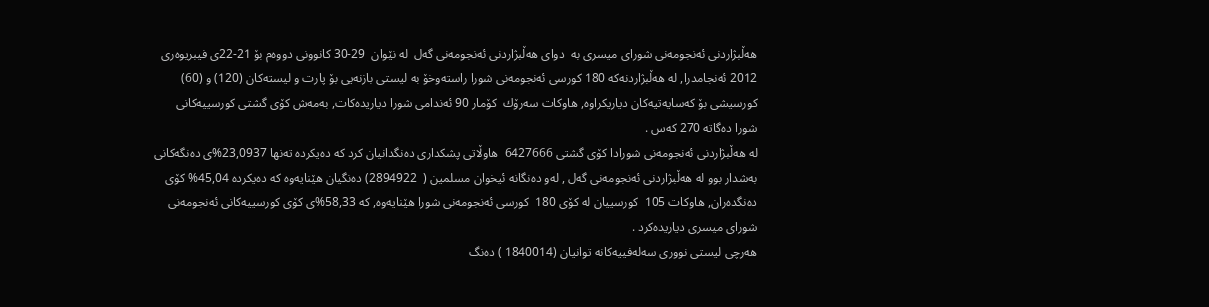هه‌ڵبژاردنی ئه‌نجومه‌نی شورای میسری به‌  دوای هه‌ڵبژاردنی ئه‌نجومه‌نی گه‌ل  له‌ نێوان  29-30 كانوونی دووه‌م بۆ 21-22ی فیبریوه‌ری 2012 ئه‌نجامدرا, له‌ هه‌ڵبژاردنه‌كه‌ 180 كورسی ئه‌نجومه‌نی شورا راسته‌وخۆ به‌ لیستی بازنه‌یی بۆ پارت و لیسته‌كان (120) و (60) كورسیشی بۆ كه‌سایه‌تیه‌كان دیاریكراوه‌, هاوكات سه‌رۆك  كۆمار 90 ئه‌ندامی شورا دیاریده‌كات, به‌مه‌ش كۆی گشتی كورسییه‌كانی شورا ده‌گاته‌ 270 كه‌س .
له‌ هه‌ڵبژاردنی ئه‌نجومه‌نی شورادا كۆی گشتی 6427666  هاوڵاتی پشكداری ده‌نگدانیان كرد كه‌ ده‌یكرده‌ ته‌نها 23,0937%ی ده‌نگه‌كانی به‌شدار بوو له‌ هه‌ڵبژاردنی ئه‌نجومه‌نی گه‌ل , له‌و ده‌نگانه‌ ئیخوان مسلمین (  2894922) ده‌نگیان هێنایه‌وه‌ كه‌ ده‌یكرده‌ 45,04% كۆی ده‌نگده‌ران, هاوكات 105  كورسییان له‌ كۆی 180  كورسی ئه‌نجومه‌نی شورا هێنایه‌وه‌, كه‌ 58,33%ی كۆی كورسییه‌كانی ئه‌نجومه‌نی شورای میسری دیاریده‌كرد .
هه‌رچی لیستی نووری سه‌له‌فییه‌كانه‌ توانیان (1840014 ) ده‌نگ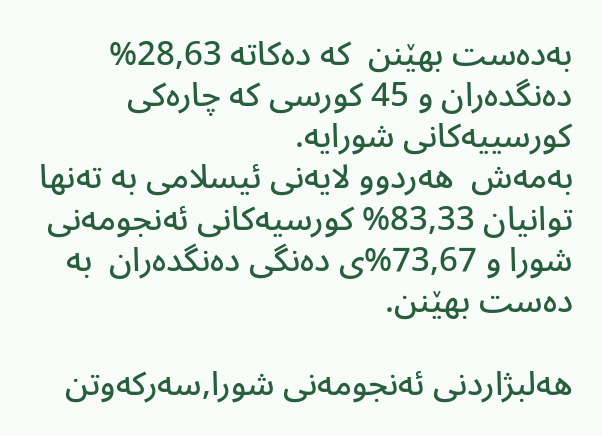به‌ده‌ست بهێنن  كه‌ ده‌كاته‌ 28,63% ده‌نگده‌ران و 45 كورسی كه‌ چاره‌كی كورسییه‌كانی شورایه‌.
به‌مه‌ش  هه‌ردوو لایه‌نی ئیسلامی به‌ ته‌نها توانیان 83,33% كورسیه‌كانی ئه‌نجومه‌نی شورا و 73,67%ی ده‌نگی ده‌نگده‌ران  به‌ ده‌ست بهێنن.

هه‌لبژاردنی ئه‌نجومه‌نی شورا,سه‌ركه‌وتن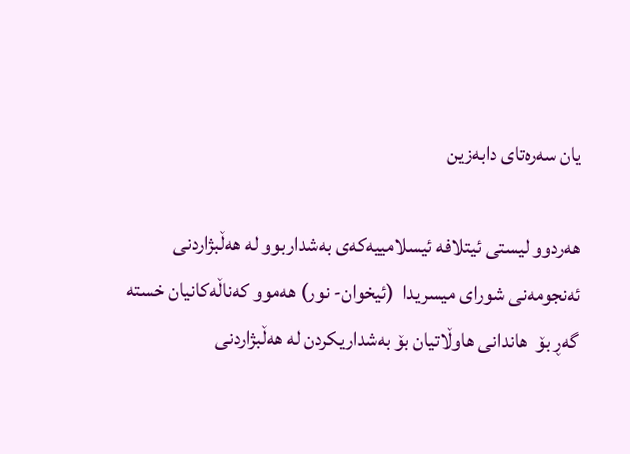یان سه‌ره‌تای دابه‌زین

هه‌ردوو لیستی ئیتلافه‌ ئیسلامییه‌كه‌ی به‌شداربوو له‌ هه‌ڵبژاردنی ئه‌نجومه‌نی شورای میسریدا  (ئیخوان- نور) هه‌موو كه‌ناڵه‌كانیان خسته‌ گه‌ڕ بۆ  هاندانی هاوڵاتیان بۆ به‌شداریكردن له‌ هه‌ڵبژاردنی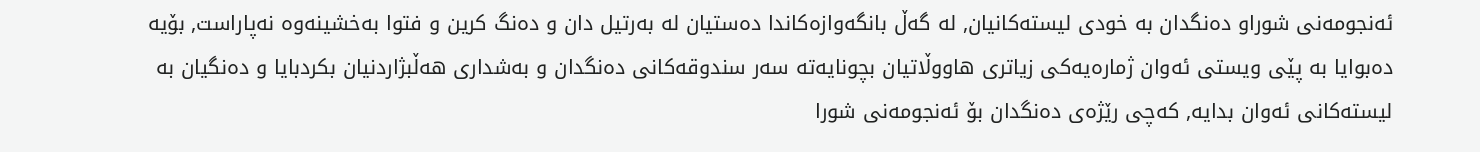ئه‌نجومه‌نی شوراو ده‌نگدان به‌ خودی لیسته‌كانیان, له‌ گه‌ڵ بانگه‌وازه‌كاندا ده‌ستیان له‌ به‌رتیل دان و ده‌نگ كرین و فتوا به‌خشینه‌وه‌ نه‌پاراست, بۆیه‌ ده‌بوایا به‌ پێی ویستی ئه‌وان ژماره‌یه‌كی زیاتری هاووڵاتیان بچونایه‌ته‌ سه‌ر سندوقه‌كانی ده‌نگدان و به‌شداری هه‌ڵبژاردنیان بكردبایا و ده‌نگیان به‌ لیسته‌كانی ئه‌وان بدایه‌, كه‌چی رێژه‌ی ده‌نگدان بۆ ئه‌نجومه‌نی شورا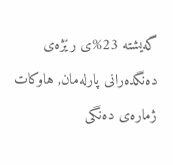گه‌یشته‌ 23%ی رێژه‌ی  ده‌نگده‌رانی پارله‌مان, هاوكات ژماره‌ی ده‌نگی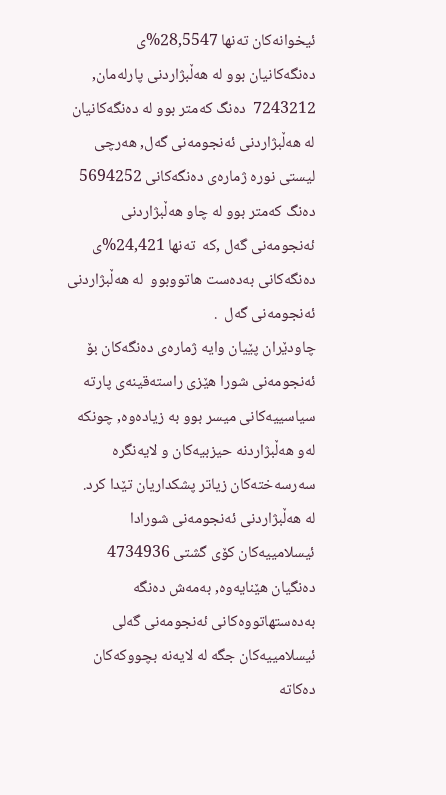ئیخوانه‌كان ته‌نها 28,5547%ی ده‌نگه‌كانیان بوو له‌ هه‌ڵبژاردنی پارله‌مان,  7243212  ده‌نگ كه‌متر بوو له‌ ده‌نگه‌كانیان له‌ هه‌ڵبژاردنی ئه‌نجومه‌نی گه‌ل, هه‌رچی لیستی نوره‌ ژماره‌ی ده‌نگه‌كانی 5694252 ده‌نگ كه‌متر بوو له‌ چاو هه‌ڵبژاردنی ئه‌نجومه‌نی گه‌ل ,كه‌  ته‌نها 24,421%ی ده‌نگه‌كانی به‌ده‌ست هاتووبوو  له‌ هه‌ڵبژاردنی ئه‌نجومه‌نی گه‌ل  .
چاودێران پێیان وایه‌ ژماره‌ی ده‌نگه‌كان بۆ ئه‌نجومه‌نی شورا هێزی راسته‌قینه‌ی پارته‌ سیاسییه‌كانی میسر بوو به‌ زیاده‌وه‌, چونكه‌ له‌و هه‌ڵبژاردنه‌ حیزبیه‌كان و لایه‌نگره‌ سه‌رسه‌خته‌كان زیاتر پشكداریان تێدا كرد.
له‌ هه‌ڵبژاردنی ئه‌نجومه‌نی شورادا ئیسلامییه‌كان كۆی گشتی 4734936  ده‌نگیان هێنایه‌وه‌, به‌مه‌ش ده‌نگه‌ به‌ده‌ستهاتووه‌كانی ئه‌نجومه‌نی گه‌لی ئیسلامییه‌كان جگه‌ له‌ لایه‌نه‌ بچووكه‌كان ده‌كاته‌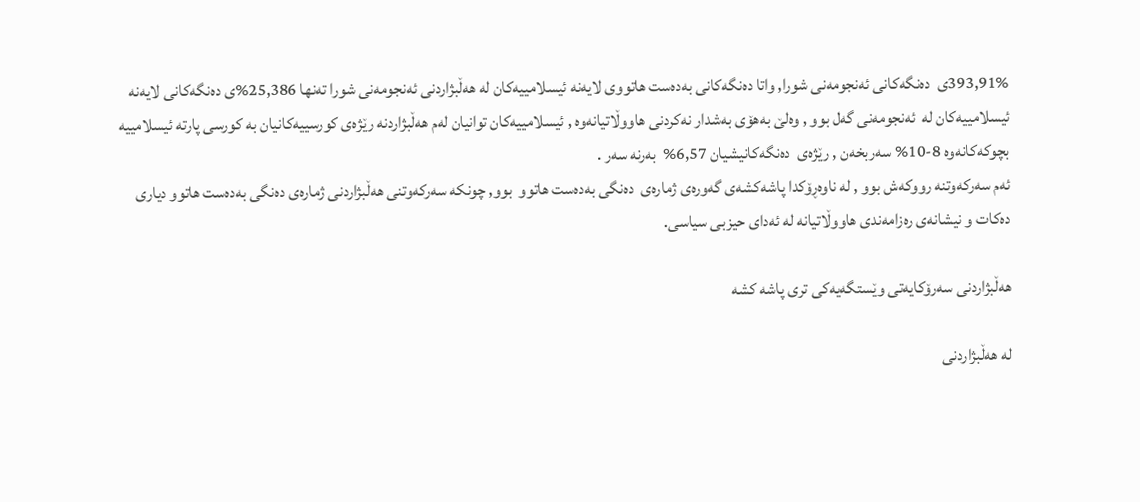393,91%ی  ده‌نگه‌كانی ئه‌نجومه‌نی شورا, واتا ده‌نگه‌كانی به‌ده‌ست هاتووی لایه‌نه‌ ئیسلامییه‌كان له‌ هه‌ڵبژاردنی ئه‌نجومه‌نی شورا ته‌نها 25,386%ی ده‌نگه‌كانی لایه‌نه‌ ئیسلامییه‌كان له‌  ئه‌نجومه‌نی گه‌ل بوو , وه‌لێ به‌هۆی به‌شدار نه‌كردنی هاووڵاتیانه‌وه‌ , ئیسلامییه‌كان توانیان له‌م هه‌ڵبژاردنه‌ رێژه‌ی كورسییه‌كانیان به‌ كورسی پارته‌ ئیسلامییه‌ بچوكه‌كانه‌وه‌ 8-10% سه‌ربخه‌ن , رێژه‌ی  ده‌نگه‌كانیشیان 6,57%  به‌رنه‌ سه‌ر .
ئه‌م سه‌ركه‌وتنه‌ رووكه‌ش بوو , له‌ ناوه‌ڕۆكدا پاشه‌كشه‌ی گه‌وره‌ی ژماره‌ی  ده‌نگی به‌ده‌ست هاتوو  بوو, چونكه‌ سه‌ركه‌وتنی هه‌ڵبژاردنی ژماره‌ی ده‌نگی به‌ده‌ست هاتوو دیاری ده‌كات و نیشانه‌ی ره‌زامه‌ندی هاووڵاتیانه‌ له‌ ئه‌دای حیزبی سیاسی.

هه‌ڵبژاردنی سه‌رۆكایه‌تی وێستگه‌یه‌كی تری پاشه‌ كشه‌

له‌ هه‌ڵبژاردنی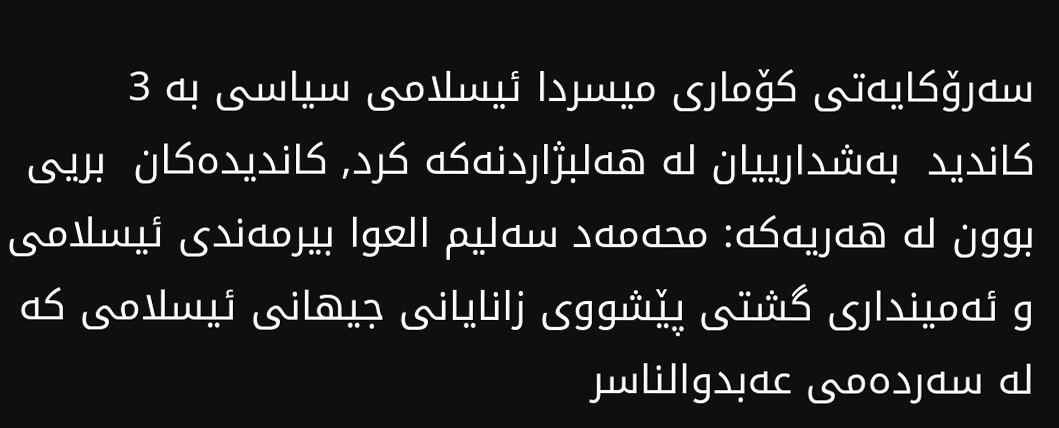سه‌رۆكایه‌تی كۆماری میسردا ئیسلامی سیاسی به‌ 3  كاندید  به‌شدارییان له‌ هه‌لبژاردنه‌كه‌ كرد, كاندیده‌كان  بریی بوون له‌ هه‌ریه‌كه‌: محه‌مه‌د سه‌لیم العوا بیرمه‌ندی ئیسلامی و ئه‌مینداری گشتی پێشووی زانایانی جیهانی ئیسلامی كه‌ له‌ سه‌رده‌می عه‌بدوالناسر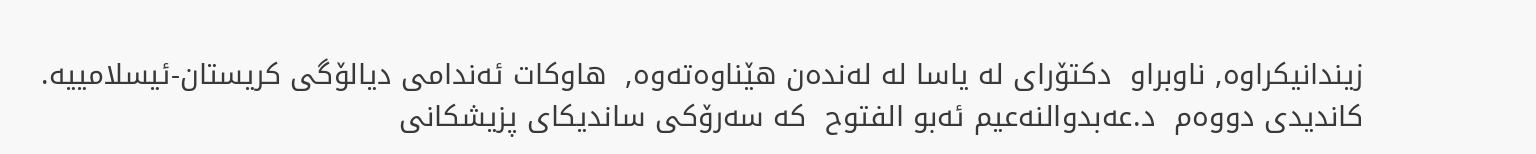زیندانیكراوه‌, ناوبراو  دكتۆرای له‌ یاسا له‌ له‌نده‌ن هێناوه‌ته‌وه‌,  هاوكات ئه‌ندامی دیالۆگی كریستان-ئیسلامییه‌.
كاندیدی دووه‌م  د.عه‌بدوالنه‌عیم ئه‌بو الفتوح  كه‌ سه‌رۆكی ساندیكای پزیشكانی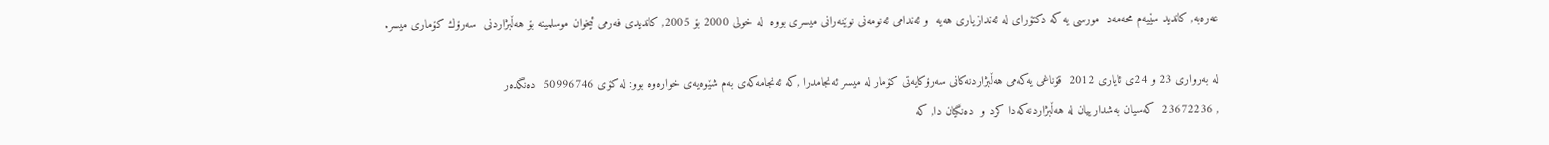عه‌ره‌به‌, كاندید سێیه‌م محه‌مه‌د  مورسی یه‌ كه‌ دكتۆرای له‌ ئه‌ندازیاری هه‌یه‌  و ئه‌ندامی ئه‌نومه‌نی نوێنه‌رانی میسری بووه‌  له‌ خولی 2000 بۆ 2005, كاندیدی فه‌رمی ئیخوان موسلمینه‌ بۆ هه‌ڵبژاردنی  سه‌رۆك كۆماری میسر.

له‌ به‌رواری 23 و 24ی ئایاری 2012  قۆناغی یه‌كه‌می هه‌ڵبژاردنه‌كانی سه‌رۆكایه‌تی كۆمار له‌ میسر ئه‌نجامدرا ,كه‌ ئه‌نجامه‌كه‌ی به‌م شێوه‌یه‌ی خواره‌وه‌ بوو: له‌ كۆی 50996746  ده‌نگده‌ر
, 23672236  كه‌سیان به‌شدارییان له‌ هه‌ڵبژاردنه‌كه‌دا كرد و  ده‌نگیان دا, كه‌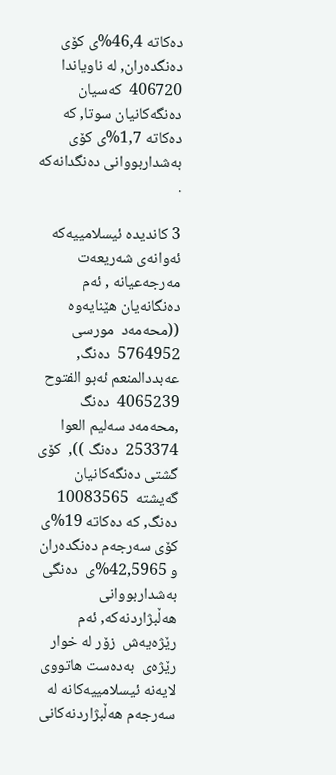ده‌كاته‌ 46,4%ی كۆی ده‌نگده‌ران, له‌ ناویاندا 406720  كه‌سیان ده‌نگه‌كانیان سوتا, كه‌ ده‌كاته‌ 1,7%ی كۆی به‌شداربووانی ده‌نگدانه‌كه‌ .

3 كاندیده‌ ئیسلامییه‌كه‌ ئه‌وانه‌ی شه‌ریعه‌ت مه‌رجه‌عیانه‌ , ئه‌م ده‌نگانه‌یان هێنایه‌وه‌ ((محه‌مه‌د  مورسی 5764952  ده‌نگ, عه‌بددالمنعم ئه‌بو الفتوح 4065239  ده‌نگ ,محه‌مه‌د سه‌لیم العوا 253374  ده‌نگ )),  كۆی  گشتی ده‌نگه‌كانیان گه‌یشته‌  10083565  ده‌نگ, كه‌ ده‌كاته‌ 19%ی  كۆی سه‌رجه‌م ده‌نگده‌ران و 42,5965%ی  ده‌نگی به‌شداربووانی هه‌ڵبژاردنه‌كه‌, ئه‌م رێژه‌یه‌ش  زۆر له‌ خوار  رێژه‌ی  به‌ده‌ست هاتووی لایه‌نه‌ ئیسلامییه‌كانه‌ له‌ سه‌رجه‌م هه‌ڵبژاردنه‌كانی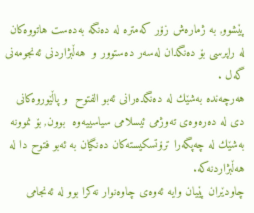پێشوو, به‌ ژماره‌ش زۆر كه‌متره‌ له‌ ده‌نگه‌ به‌ده‌ست هاتووه‌كان له‌ راپرسی بۆ ده‌نگدان له‌سه‌ر ده‌ستوور و  هه‌ڵبژاردنی ئه‌نجومه‌نی گه‌ل .
هه‌رچه‌نده‌ به‌شێك له‌ ده‌نگده‌رانی ئه‌بو الفتوح  و پاڵێوروه‌كانی دی له‌ ده‌ره‌وه‌ی ته‌وژمی ئیسلامی سیاسییه‌وه‌  بوون, بۆ نموونه‌ به‌شێك له‌ چه‌پگه‌را ترۆتسكیسته‌كان ده‌نگیان به‌ ئه‌بو فتوح دا له‌ هه‌ڵبژاردنه‌كه‌.
چاودێران پێیان وایه‌ ئه‌وه‌ی چاوه‌نوار نه‌كرا بوو له‌ ئه‌نجامی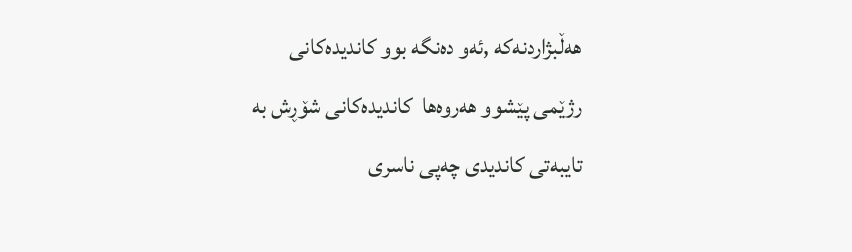هه‌ڵبژاردنه‌كه‌ ,ئه‌و ده‌نگه‌ بوو كاندیده‌كانی رژێمی پێشوو هه‌روه‌ها  كاندیده‌كانی شۆڕش به‌ تایبه‌تی كاندیدی چه‌پی ناسری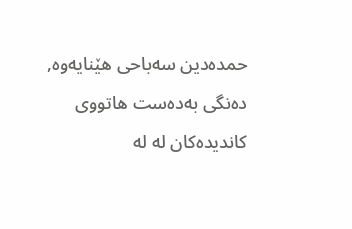حمده‌دین سه‌باحی هێنایه‌وه‌, ده‌نگی به‌ده‌ست هاتووی كاندیده‌كان له‌ له‌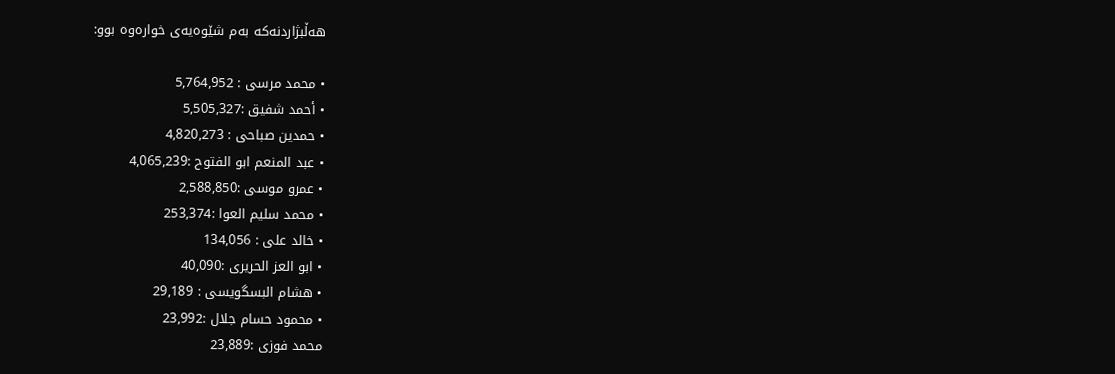هه‌ڵبژاردنه‌كه‌ به‌م شێوه‌یه‌ی خواره‌وه‌ بوو:

• محمد مرسی : 5,764,952
• أحمد شفیق :5,505,327
• حمدین صباحی : 4,820,273
• عبد المنعم ابو الفتوح :4,065,239
• عمرو موسی :2,588,850
• محمد سلیم العوا :253,374
• خالد علی : 134,056
• ابو العز الحریری :40,090
• هشام البسگویسی : 29,189
• محمود حسام جلال :23,992
محمد فوزی :23,889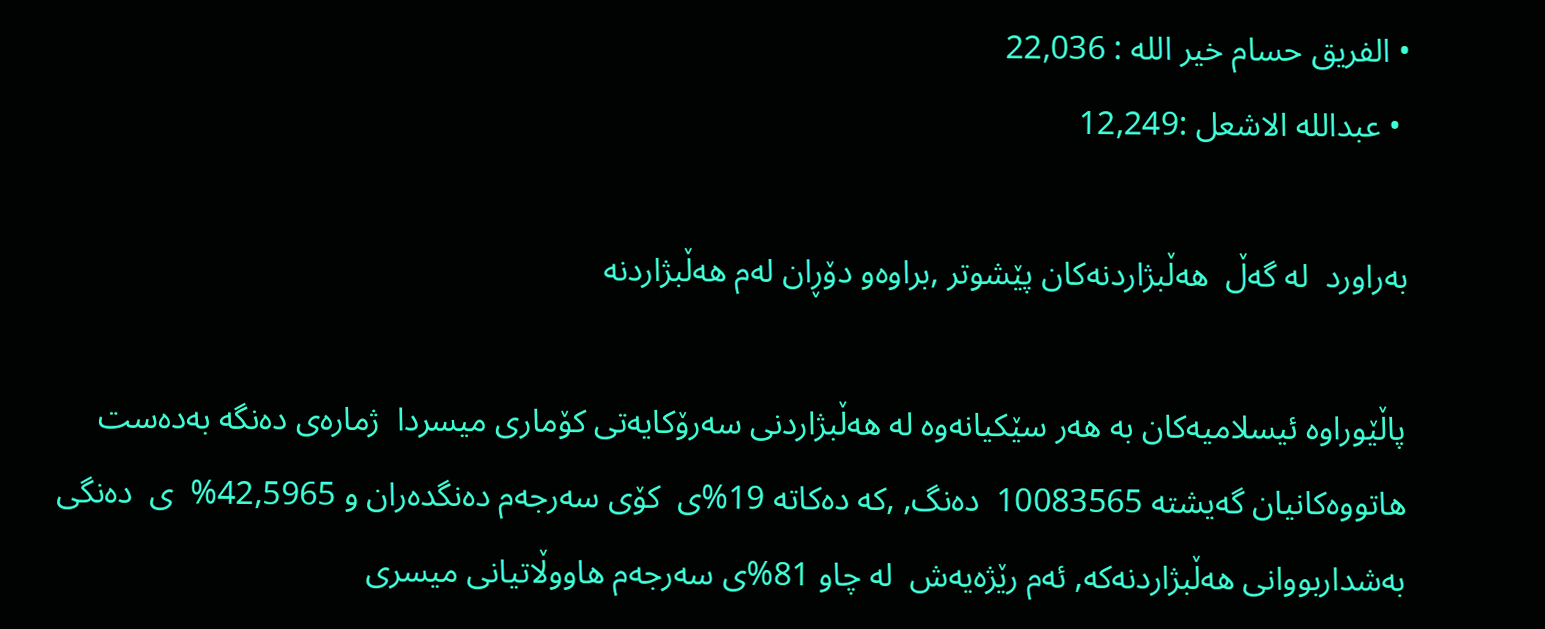• الفریق حسام خیر الله : 22,036
 • عبدالله الاشعل :12,249

به‌راورد  له‌ گه‌ڵ  هه‌ڵبژاردنه‌كان پێشوتر ,براوه‌و دۆڕان له‌م هه‌ڵبژاردنه‌

پاڵێوراوه‌ ئیسلامیه‌كان به‌ هه‌ر سێكیانه‌وه‌ له‌ هه‌ڵبژاردنی سه‌رۆكایه‌تی كۆماری میسردا  ژماره‌ی ده‌نگه‌ به‌ده‌ست هاتووه‌كانیان گه‌یشته‌ 10083565  ده‌نگ, ,كه‌ ده‌كاته‌ 19%ی  كۆی سه‌رجه‌م ده‌نگده‌ران و 42,5965%  ی  ده‌نگی به‌شداربووانی هه‌ڵبژاردنه‌كه‌, ئه‌م رێژه‌یه‌ش  له‌ چاو 81%ی سه‌رجه‌م هاووڵاتیانی میسری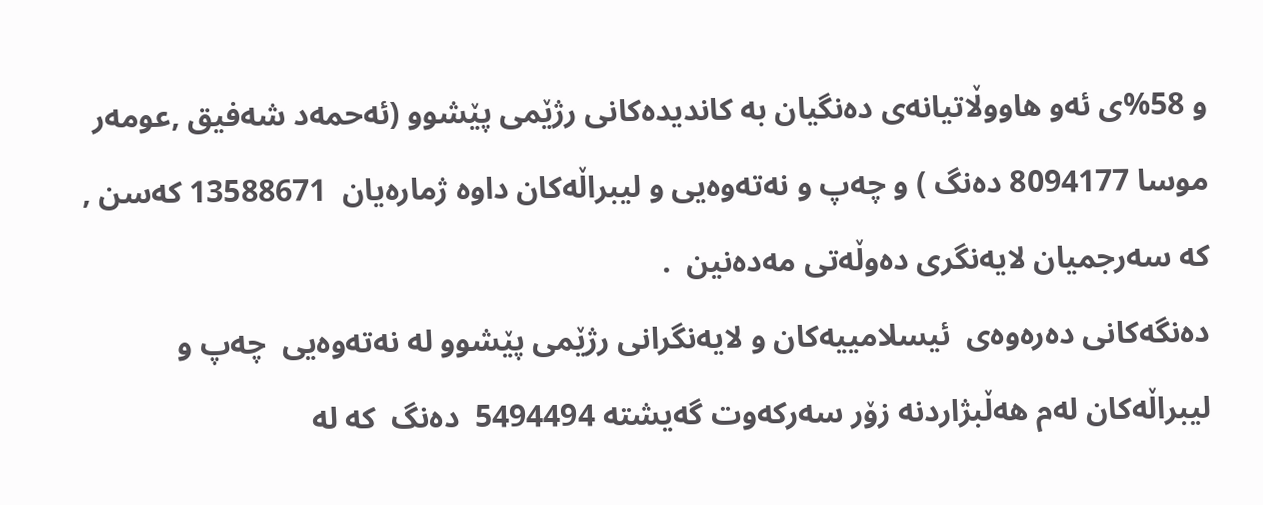و 58%ی ئه‌و هاووڵاتیانه‌ی ده‌نگیان به‌ كاندیده‌كانی رژێمی پێشوو (ئه‌حمه‌د شه‌فیق ,عومه‌ر موسا 8094177 ده‌نگ ) و چه‌پ و نه‌ته‌وه‌یی و لیبراڵه‌كان داوه‌ ژماره‌یان  13588671 كه‌سن , كه‌ سه‌رجمیان لایه‌نگری ده‌وڵه‌تی مه‌ده‌نین  .
ده‌نگه‌كانی ده‌ره‌وه‌ی  ئیسلامییه‌كان و لایه‌نگرانی رژێمی پێشوو له‌ نه‌ته‌وه‌یی  چه‌پ و لیبراڵه‌كان له‌م هه‌ڵبژاردنه‌ زۆر سه‌ركه‌وت گه‌یشته‌ 5494494  ده‌نگ  كه‌ له‌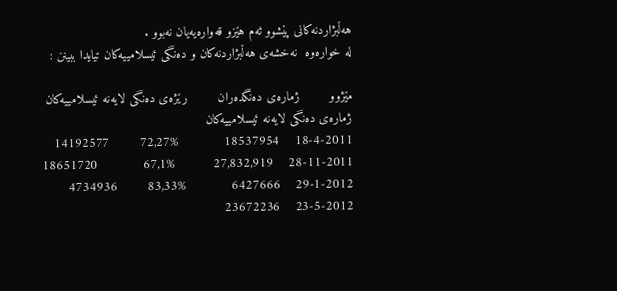هه‌ڵبژاردنه‌كانی پێشوو ئه‌م هێزو قه‌واره‌یه‌یان نه‌بوو .
له‌ خواره‌وه‌  نه‌خشه‌ی هه‌ڵبژاردنه‌كان و ده‌نگی ئیسلامییه‌كان تیایدا ببینن :

مێژوو        ژماره‌ی ده‌نگده‌ران        رێژه‌ی ده‌نگی لایه‌نه‌ ئیسلامییه‌كان    ژماره‌ی ده‌نگی لایه‌نه‌ ئیسلامییه‌كان
18-4-2011    18537954            72,27%        14192577
28-11-2011    27,832,919          67,1%            18651720
29-1-2012    6427666            83,33%        4734936
23-5-2012    23672236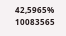42,5965%          10083565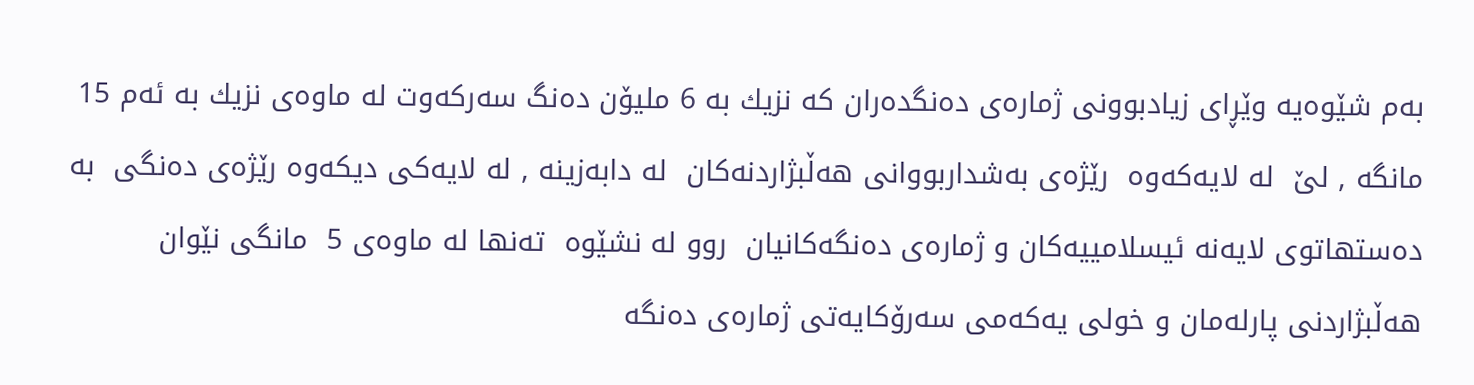به‌م شێوه‌یه‌ وێڕای زیادبوونی ژماره‌ی ده‌نگده‌ران كه‌ نزیك به‌ 6 ملیۆن ده‌نگ سه‌ركه‌وت له‌ ماوه‌ی نزیك به‌ ئه‌م 15 مانگه‌ , لێ  له‌ لایه‌كه‌وه‌  رێژه‌ی به‌شداربووانی هه‌ڵبژاردنه‌كان  له‌ دابه‌زینه‌ , له‌ لایه‌كی دیكه‌وه‌ رێژه‌ی ده‌نگی  به‌ ده‌ستهاتوی لایه‌نه‌ ئیسلامییه‌كان و ژماره‌ی ده‌نگه‌كانیان  روو له‌ نشێوه‌  ته‌نها له‌ ماوه‌ی 5  مانگی نێوان هه‌ڵبژاردنی پارله‌مان و خولی یه‌كه‌می سه‌رۆكایه‌تی ژماره‌ی ده‌نگه‌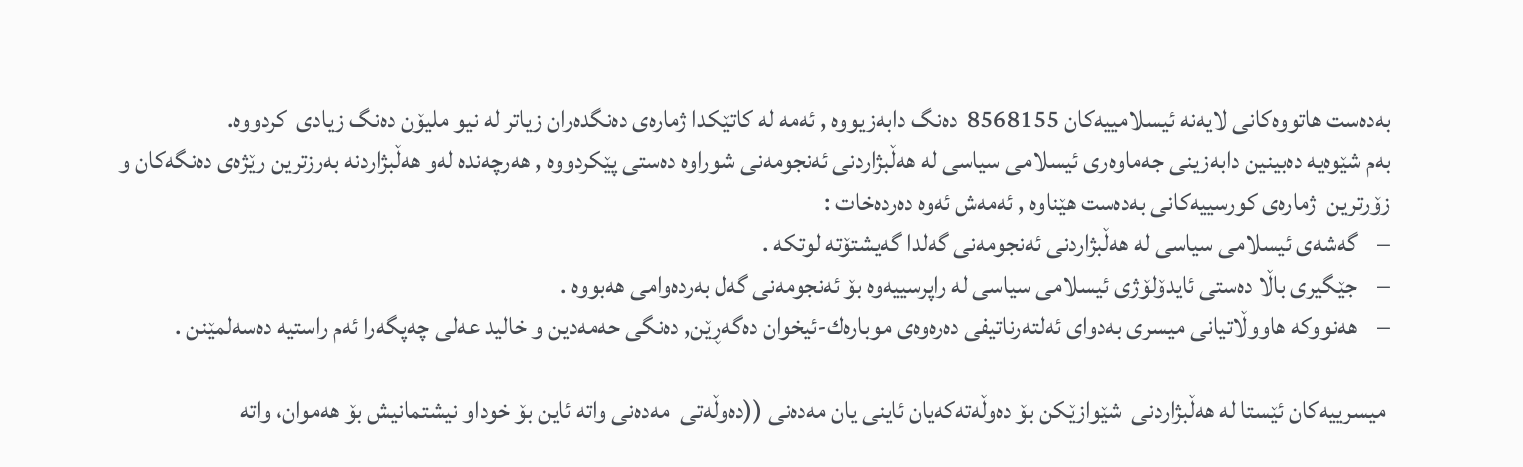به‌ده‌ست هاتووه‌كانی لایه‌نه‌ ئیسلامییه‌كان 8568155  ده‌نگ دابه‌زیووه‌ , ئه‌مه‌ له‌ كاتێكدا ژماره‌ی ده‌نگده‌ران زیاتر له‌ نیو ملیۆن ده‌نگ زیادی  كردووه‌.
به‌م شێوه‌یه‌ ده‌بینین دابه‌زینی جه‌ماوه‌ری ئیسلامی سیاسی له‌ هه‌ڵبژاردنی ئه‌نجومه‌نی شوراوه‌ ده‌ستی پێكردووه‌ , هه‌رچه‌نده‌ له‌و هه‌ڵبژاردنه‌ به‌رزترین رێژه‌ی ده‌نگه‌كان و زۆرترین  ژماره‌ی كورسییه‌كانی به‌ده‌ست هێناوه‌ , ئه‌مه‌ش ئه‌وه‌ ده‌رده‌خات :
–    گه‌شه‌ی ئیسلامی سیاسی له‌ هه‌ڵبژاردنی ئه‌نجومه‌نی گه‌لدا گه‌یشتۆته‌ لوتكه‌ .
–    جێگیری باڵا ده‌ستی ئایدۆلۆژی ئیسلامی سیاسی له‌ راپرسییه‌وه‌ بۆ ئه‌نجومه‌نی گه‌ل به‌رده‌وامی هه‌بووه‌ .
–    هه‌نووكه‌ هاووڵاتیانی میسری به‌دوای ئه‌لته‌رناتیفی ده‌ره‌وه‌ی موباره‌ك-ئیخوان ده‌گه‌ڕێن, ده‌نگی حه‌مه‌دین و خالید عه‌لی چه‌پگه‌را ئه‌م راستیه‌ ده‌سه‌لمێنن .

 میسرییه‌كان ئێستا له‌ هه‌ڵبژاردنی  شێوازێكن بۆ ده‌وڵه‌ته‌كه‌یان ئاینی یان مه‌ده‌نی ((ده‌وڵه‌تی‌  مه‌ده‌نی‌ واته‌ ئاین بۆ خوداو نیشتمانیش بۆ هه‌موان، واته‌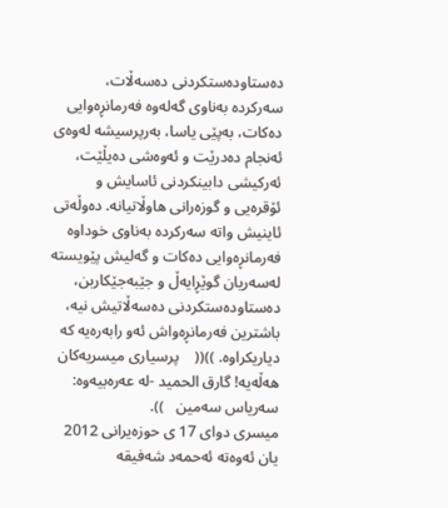ده‌ستاوده‌ستكردنی‌ ده‌سه‌ڵات، سه‌ركرده‌ به‌ناوی‌ گه‌له‌وه‌ فه‌رمانڕه‌وایی‌ ده‌كات، به‌پێی‌ یاسا، به‌رپرسیشه‌ له‌وه‌ی‌ ئه‌نجام ده‌درێت و ئه‌وه‌شی‌ ده‌یڵێت، ئه‌ركیشی‌ دابینكردنی‌ ئاسایش و ئۆقره‌یی و گوزه‌رانی‌ هاوڵاتیانه‌. ده‌وڵه‌تی‌ ئاینیش واته‌ سه‌ركرده‌ به‌ناوی‌ خوداوه‌ فه‌رمانڕه‌وایی‌ ده‌كات و گه‌لیش پێویسته‌ له‌سه‌ریان گوێڕایه‌ڵ و جێبه‌جێكاربن، ده‌ستاوده‌ستكردنی‌ ده‌سه‌ڵاتیش نیه‌، باشترین فه‌رمانڕه‌واش ئه‌و رابه‌ره‌یه‌ كه‌ دیاریكراوه‌. ))((    پرسیاری‌ میسریه‌كان هه‌ڵه‌یه! گارق الحمید -له‌ عه‌ره‌بیه‌وه‌: سه‌ریاس سه‌مین   )).
میسری دوای 17 ی حوزه‌یرانی 2012     یان ئه‌وه‌ته‌ ئه‌حمه‌د شه‌فیقه‌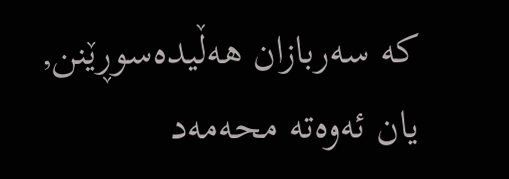كه‌ سه‌ربازان هه‌ڵیده‌سوڕێنن, یان ئه‌وه‌ته‌ محه‌مه‌د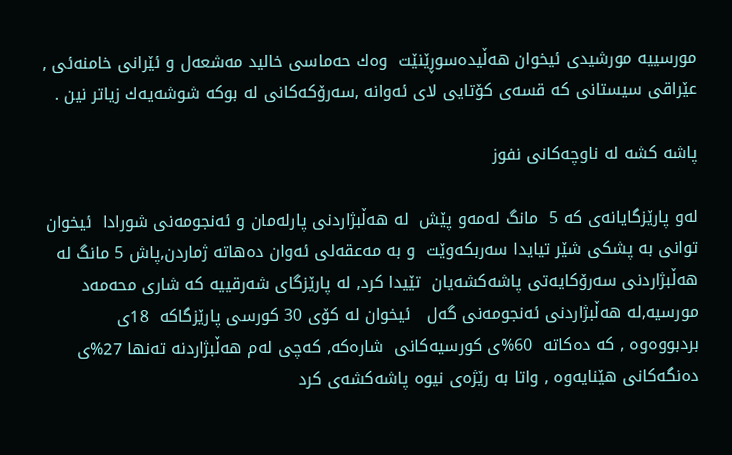مورسییه‌ مورشیدی ئیخوان هه‌ڵیده‌سوڕێنێت  وه‌ك حه‌ماسی خالید مه‌شعه‌ل و ئێرانی خامنه‌ئی , عێراقی سیستانی كه‌ قسه‌ی كۆتایی لای ئه‌وانه‌ ,سه‌رۆكه‌كانی له‌ بوكه‌ شوشه‌یه‌ك زیاتر نین .

پاشه‌ كشه‌ له‌ ناوچه‌كانی نفوز

له‌و پارێزگایانه‌ی كه‌ 5  مانگ له‌مه‌و پێش  له‌ هه‌ڵبژاردنی پارله‌مان و ئه‌نجومه‌نی شورادا  ئیخوان توانی به‌ پشكی شێر تیایدا سه‌ربكه‌وێت  و به‌ مه‌عقه‌لی ئه‌وان ده‌هاته‌ ژماردن,پاش 5 مانگ له‌ هه‌ڵبژاردنی سه‌رۆكایه‌تی پاشه‌كشه‌یان  تێیدا كرد, له‌ پارێزگای شه‌رقییه‌ كه‌ شاری محه‌مه‌د مورسیه‌,له‌ هه‌ڵبژاردنی ئه‌نجومه‌نی گه‌ل   ئیخوان له‌ كۆی 30 كورسی پارێزگاكه‌  18ی بردبووه‌وه‌ , كه‌ ده‌كاته‌  60%ی كورسیه‌كانی  شاره‌كه‌, كه‌چی له‌م هه‌ڵبژاردنه‌ ته‌نها 27%ی ده‌نگه‌كانی هێنایه‌وه‌ , واتا به‌ رێژه‌ی نیوه‌ پاشه‌كشه‌ی كرد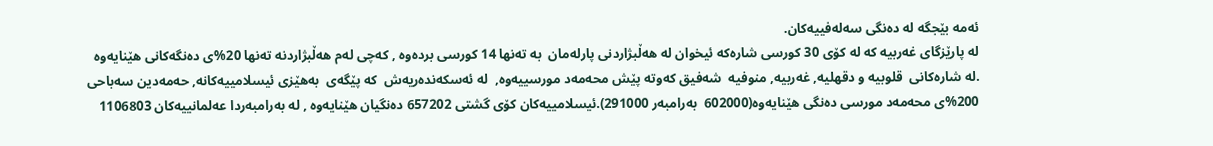ئه‌مه‌ بێجگه‌ له‌ ده‌نگی سه‌له‌فییه‌كان.
له‌ پارێزگای غه‌ربیه‌ كه‌ له‌ كۆی 30 كورسی شاره‌كه‌ ئیخوان له‌ هه‌ڵبژاردنی پارله‌مان  به‌ ته‌نها 14 كورسی برده‌وه‌ , كه‌چی له‌م هه‌ڵبژاردنه‌ ته‌نها 20%ی ده‌نگه‌كانی هێنایه‌وه‌ .له‌ شاره‌كانی  قلوبیه‌ و دقهلیه‌, غه‌ربیه‌, منوفیه‌  شه‌فیق كه‌وته‌ پێش محه‌مه‌د مورسییه‌وه‌,  له‌ ئه‌سكه‌نده‌ریه‌ش  كه‌ پێگه‌ی  به‌هێزی ئیسلامییه‌كانه‌, حه‌مه‌دین سه‌باحی 200%ی محه‌مه‌د مورسی ده‌نگی هێنایه‌وه‌(602000  به‌رامبه‌ر 291000).ئیسلامییه‌كان كۆی گشتی 657202 ده‌نگیان هێنایه‌وه‌ , له‌ به‌رامبه‌ردا عه‌لمانییه‌كان 1106803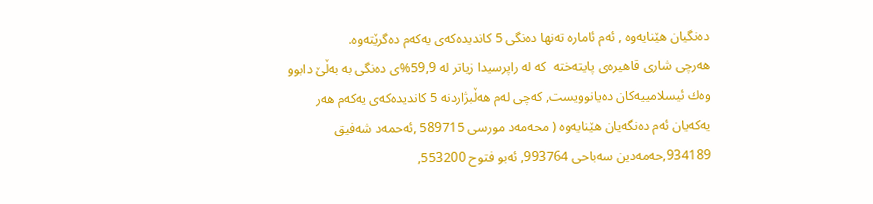ده‌نگیان هێنایه‌وه‌ , ئه‌م ئاماره‌ ته‌نها ده‌نگی 5 كاندیده‌كه‌ی یه‌كه‌م ده‌گرێته‌وه‌.
هه‌رچی شاری قاهیره‌ی پایته‌خته‌  كه‌ له‌ راپرسیدا زیاتر له‌ 59,9%ی ده‌نگی به‌ به‌ڵێ دابوو  وه‌ك ئیسلامییه‌كان ده‌یانوویست, كه‌چی له‌م هه‌ڵبژاردنه‌ 5 كاندیده‌كه‌ی یه‌كه‌م هه‌ر یه‌كه‌یان ئه‌م ده‌نگه‌یان هێنایه‌وه‌ ( محه‌مه‌د مورسی 589715 ,ئه‌حمه‌د شه‌فیق 934189,حه‌مه‌دین سه‌باحی 993764, ئه‌بو فتوح 553200,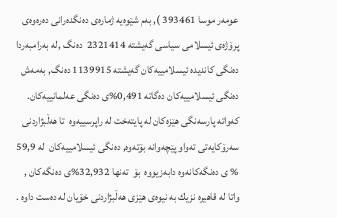عومه‌ر موسا 393461 ), به‌م شێوه‌یه‌ ژماره‌ی ده‌نگده‌رانی ده‌ره‌وه‌ی پرۆژه‌ی ئیسلامی سیاسی گه‌یشته‌ 2321414  ده‌نگ ,له‌ به‌رامبه‌ردا ده‌نگی كاندیده‌ ئیسلامییه‌كان گه‌یشته‌ 1139915 ده‌نگ, به‌مه‌ش  ده‌نگی ئیسلامییه‌كان ده‌گاته‌ 0,491%ی ده‌نگی عه‌لمانییه‌كان.
كه‌واته‌ پارسه‌نگی هێزه‌كان له‌ پایته‌خت له‌ راپرسییه‌وه‌  تا هه‌ڵبژاردنی سه‌رۆكایه‌تی ته‌واو پێچه‌وانه‌ بۆته‌وه‌, ده‌نگی ئیسلامییه‌كان  له‌ 59,9 % ی ده‌نگه‌كانه‌وه‌ دابه‌زیووه‌  بۆ  ته‌نها 32,932%ی ده‌نگه‌كان , واتا له‌ قاهیره‌ نزیك به‌ نیوه‌ی هێزی هه‌ڵبژاردنی خۆیان له‌ ده‌ست داوه‌ .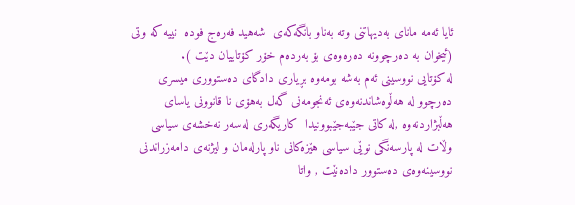ئایا ئه‌مه‌ مانای به‌دیهاتنی وته‌ به‌ناو بانگه‌كه‌ی  شه‌هید فه‌ره‌ج فوده‌  نییه‌ كه‌ وتی (ئیخوان به‌ ده‌رچوونه‌ ده‌ره‌وه‌ی بۆ به‌رده‌م خۆر كۆتاییان دێت ).
له‌ كۆتایی نووسینی ئه‌م به‌شه‌ بومه‌وه‌ بڕیاری دادگای ده‌ستووری میسری ده‌رچوو له‌ هه‌ڵوه‌شاندنه‌وه‌ی ئه‌نجومه‌نی گه‌ل به‌هۆی نا قانوونی یاسای هه‌ڵبژاردنه‌وه‌ ,له‌ كاتی جێبه‌جێبوونیدا  كاریگه‌ری له‌سه‌ر نه‌خشه‌ی سیاسی وڵات له‌ پارسه‌نگی نوێی سیاسی هێزه‌كانی ناو پارله‌مان و لیژنه‌ی دامه‌زراندنی نووسینه‌وه‌ی ده‌ستوور داده‌نێت , واتا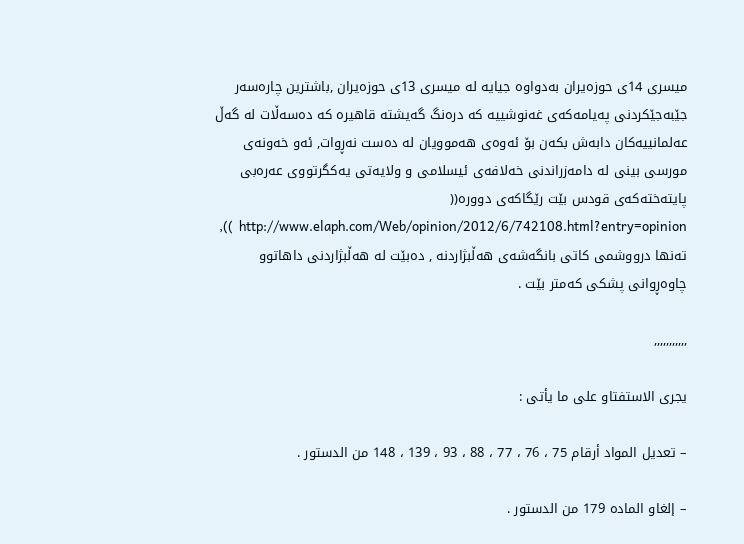میسری 14ی حوزه‌یران به‌دواوه‌ جیایه‌ له‌ میسری 13ی حوزه‌یران ,باشترین چاره‌سه‌ر جێبه‌جێكردنی په‌یامه‌كه‌ی غه‌نوشییه‌ كه‌ دره‌نگ گه‌یشته‌ قاهیره‌ كه‌ ده‌سه‌ڵات له‌ گه‌ڵ عه‌لمانییه‌كان دابه‌ش بكه‌ن بۆ ئه‌وه‌ی هه‌موویان له‌ ده‌ست نه‌ڕوات, ئه‌و خه‌ونه‌ی مورسی بینی له‌ دامه‌زراندنی خه‌لافه‌ی ئیسلامی و ولایه‌تی یه‌كگرتووی عه‌ره‌بی پایته‌خته‌كه‌ی قودس بێت رێگاكه‌ی دووره‌((   http://www.elaph.com/Web/opinion/2012/6/742108.html?entry=opinion  )), ته‌نها درووشمی كاتی بانگه‌شه‌ی هه‌ڵبژاردنه‌ , ده‌بێت له‌ هه‌ڵبژاردنی داهاتوو چاوه‌ڕوانی پشكی كه‌متر بێت .

,,,,,,,,,,,

یجری الاستفتا‌و علی ما یأتی :

– تعدیل المواد أرقام 75 ، 76 ، 77 ، 88 ، 93 ، 139 ، 148 من الدستور .

– إلغا‌و الماده‌ 179 من الدستور .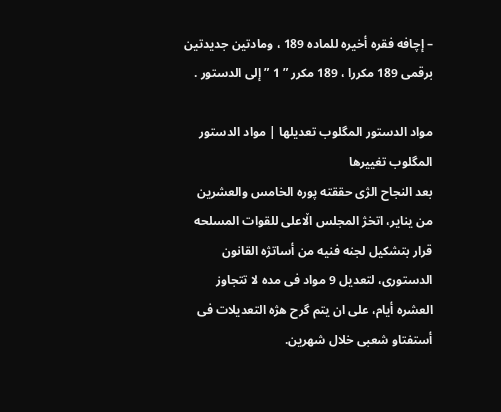– إچافه‌ فقره‌ أخیره‌ للماده‌ 189 ، ومادتین جدیدتین برقمی 189 مكررا ، 189 مكرر ” 1 ” إلی الدستور .

مواد الدستور المگلوب تعدیلها | مواد الدستور المگلوب تغییرها
بعد النجاح الژی حققته پوره‌ الخامس والعشرین من ینایر، اتخژ المجلس اڵاعلی للقوات المسلحه‌ قرار بتشكیل لجنه‌ فنیه‌ من أساتژه‌ القانون الدستوری، لتعدیل 9 مواد فی مده‌ لا تتجاوز العشره‌ أیام، علی ان یتم گرح هژه التعدیلات فی أستفتا‌و شعبی خلال شهرین.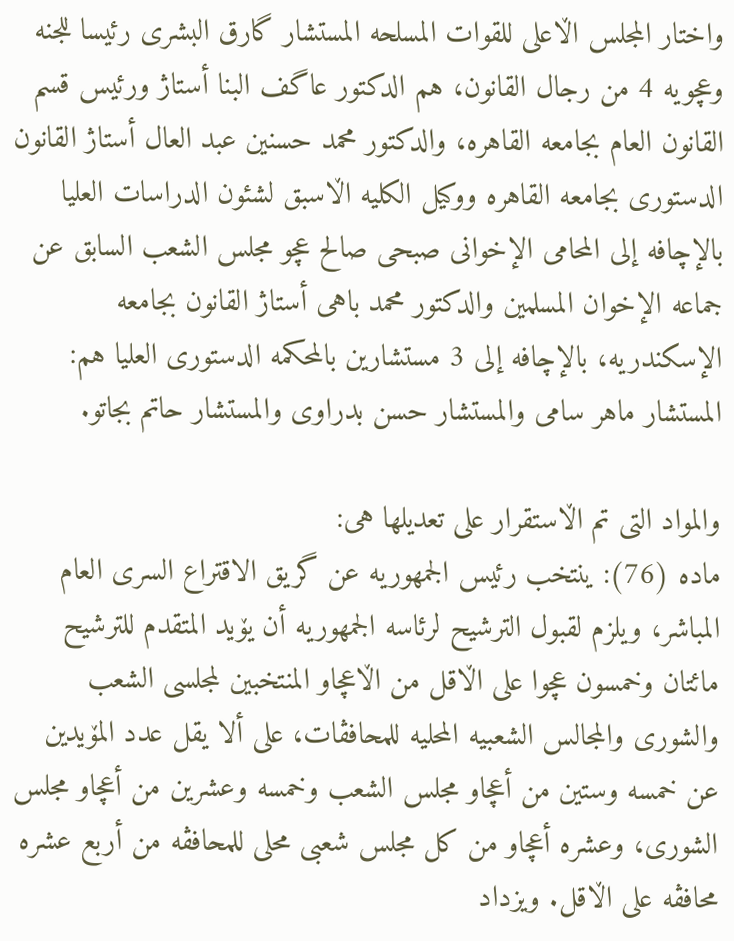واختار المجلس اڵاعلی للقوات المسلحه‌ المستشار گارق البشری رئیسا للجنه‌ وعچویه‌ 4 من رجال القانون، هم الدكتور عاگف البنا أستاژ ورئیس قسم القانون العام بجامعه‌ القاهره‌، والدكتور محمد حسنین عبد العال أستاژ القانون الدستوری بجامعه‌ القاهره‌ ووكیل الكلیه‌ اڵاسبق لشئون الدراسات العلیا بالإچافه‌ إلی المحامی الإخوانی صبحی صالح عچو مجلس الشعب السابق عن جماعه‌ الإخوان المسلمین والدكتور محمد باهی أستاژ القانون بجامعه‌ الإسكندریه‌، بالإچافه‌ إلی 3 مستشارین بالمحكمه‌ الدستوری العلیا هم: المستشار ماهر سامی والمستشار حسن بدراوی والمستشار حاتم بجاتو.

والمواد التی تم اڵاستقرار علی تعدیلها هی:
ماده‌ (76): ینتخب رئیس الجمهوریه‌ عن گریق الاقتراع السری العام المباشر، ویلزم لقبول الترشیح لرئاسه‌ الجمهوریه‌ أن یۆید المتقدم للترشیح مائتان وخمسون عچوا علی اڵاقل من اڵاعچا‌و المنتخبین لمجلسی الشعب والشوری والمجالس الشعبیه‌ المحلیه‌ للمحافڤات، علی ألا یقل عدد المۆیدین عن خمسه‌ وستین من أعچا‌و مجلس الشعب وخمسه‌ وعشرین من أعچا‌و مجلس الشوری، وعشره‌ أعچا‌و من كل مجلس شعبی محلی للمحافڤه‌ من أربع عشره‌ محافڤه‌ علی اڵاقل. ویزداد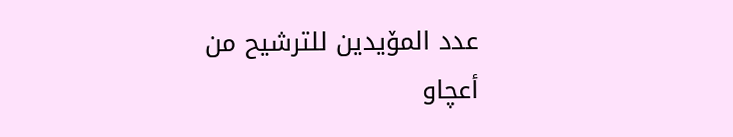عدد المۆیدین للترشیح من أعچا‌و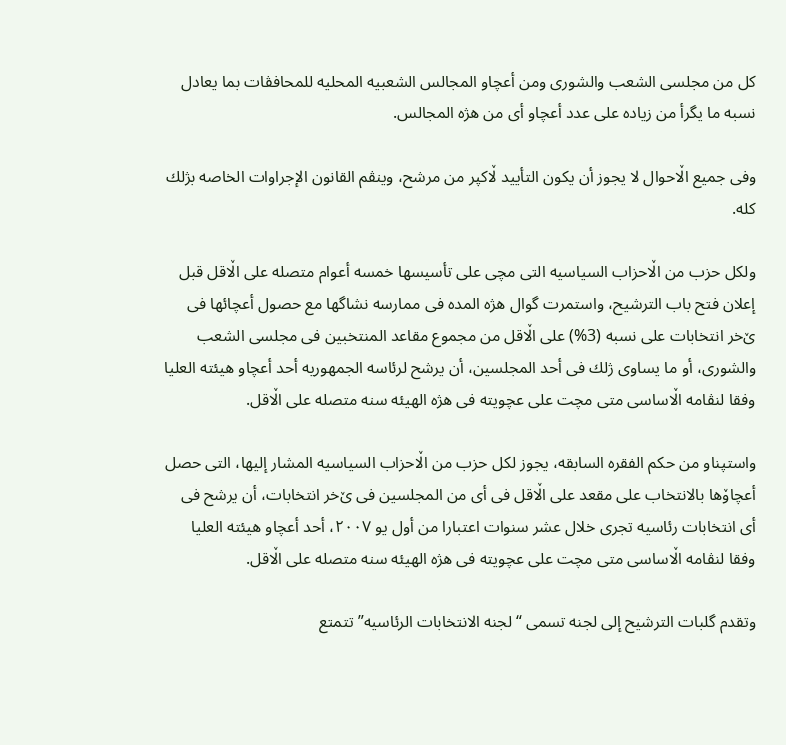كل من مجلسی الشعب والشوری ومن أعچا‌و المجالس الشعبیه‌ المحلیه‌ للمحافڤات بما یعادل نسبه‌ ما یگرأ من زیاده‌ علی عدد أعچا‌و أی من هژه المجالس.

وفی جمیع اڵاحوال لا یجوز أن یكون التأیید ڵاكپر من مرشح، وینڤم القانون الإجرا‌وات الخاصه‌ بژلك كله.

ولكل حزب من اڵاحزاب السیاسیه‌ التی مچی علی تأسیسها خمسه‌ أعوام متصله‌ علی اڵاقل قبل إعلان فتح باب الترشیح، واستمرت گوال هژه المده‌ فی ممارسه‌ نشاگها مع حصول أعچائها فی ێ‌خر انتخابات علی نسبه‌ (3%) علی اڵاقل من مجموع مقاعد المنتخبین فی مجلسی الشعب والشوری، أو ما یساوی ژلك فی أحد المجلسین، أن یرشح لرئاسه‌ الجمهوریه‌ أحد أعچا‌و هیئته العلیا وفقا لنڤامه اڵاساسی متی مچت علی عچویته فی هژه الهیئه‌ سنه‌ متصله‌ علی اڵاقل.

واستپنا‌و من حكم الفقره‌ السابقه‌، یجوز لكل حزب من اڵاحزاب السیاسیه‌ المشار إلیها، التی حصل أعچاۆها بالانتخاب علی مقعد علی اڵاقل فی أی من المجلسین فی ێ‌خر انتخابات، أن یرشح فی أی انتخابات رئاسیه‌ تجری خلال عشر سنوات اعتبارا من أول یو ٢٠٠٧، أحد أعچا‌و هیئته العلیا وفقا لنڤامه اڵاساسی متی مچت علی عچویته فی هژه الهیئه‌ سنه‌ متصله‌ علی اڵاقل.

وتقدم گلبات الترشیح إلی لجنه‌ تسمی “لجنه‌ الانتخابات الرئاسیه‌” تتمتع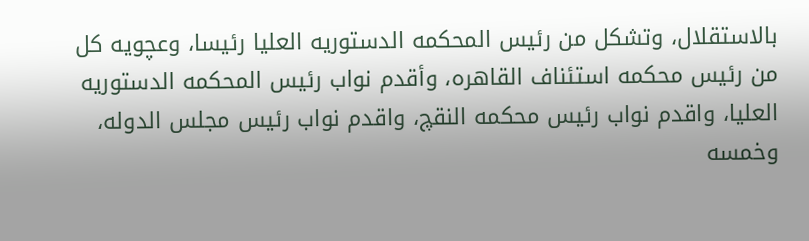بالاستقلال، وتشكل من رئیس المحكمه‌ الدستوریه‌ العلیا رئیسا، وعچویه‌ كل من رئیس محكمه‌ استئناف القاهره‌، وأقدم نواب رئیس المحكمه‌ الدستوریه‌ العلیا، واقدم نواب رئیس محكمه‌ النقچ، واقدم نواب رئیس مجلس الدوله‌، وخمسه‌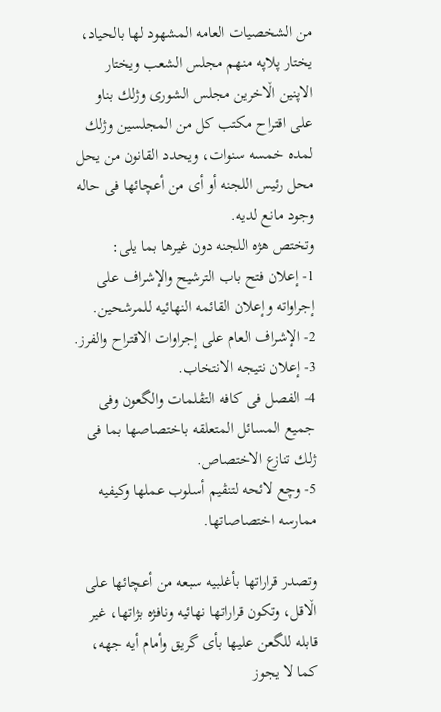من الشخصیات العامه‌ المشهود لها بالحیاد، یختار پلاپه‌ منهم مجلس الشعب ویختار الاپنین اڵاخرین مجلس الشوری وژلك بنا‌و علی اقتراح مكتب كل من المجلسین وژلك لمده‌ خمسه‌ سنوات، ویحدد القانون من یحل محل رئیس اللجنه‌ أو أی من أعچائها فی حاله‌ وجود مانع لدیه.
وتختص هژه اللجنه‌ دون غیرها بما یلی:
1- إعلان فتح باب الترشیح والإشراف علی إجرا‌واته وإعلان القائمه‌ النهائیه‌ للمرشحین.
2- الإشراف العام علی إجرا‌وات الاقتراح والفرز.
3- إعلان نتیجه‌ الانتخاب.
4- الفصل فی كافه‌ التڤلمات والگعون وفی جمیع المسائل المتعلقه‌ باختصاصها بما فی ژلك تنازع الاختصاص.
5- وچع لائحه‌ لتنڤیم أسلوب عملها وكیفیه‌ ممارسه‌ اختصاصاتها.

وتصدر قراراتها بأغلبیه‌ سبعه‌ من أعچائها علی اڵاقل، وتكون قراراتها نهائیه‌ ونافژه‌ بژاتها، غیر قابله‌ للگعن علیها بأی گریق وأمام أیه‌ جهه‌، كما لا یجوز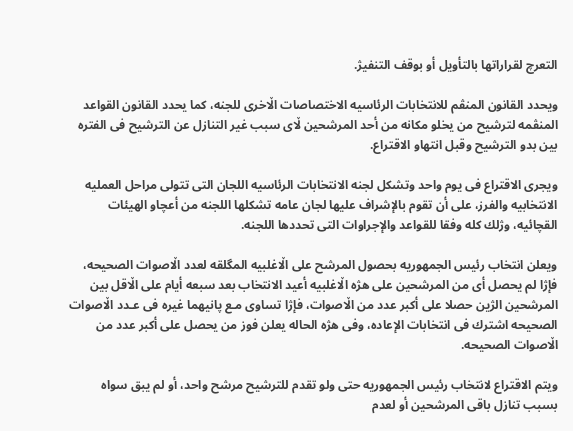التعرچ لقراراتها بالتأویل أو بوقف التنفیژ.

ویحدد القانون المنڤم للانتخابات الرئاسیه‌ الاختصاصات اڵاخری للجنه‌، كما یحدد القانون القواعد المنڤمه‌ لترشیح من یخلو مكانه من أحد المرشحین ڵای سبب غیر التنازل عن الترشیح فی الفتره‌ بین بد‌و الترشیح وقبل انتها‌و الاقتراع.

ویجری الاقتراع فی یوم واحد وتشكل لجنه‌ الانتخابات الرئاسیه‌ اللجان التی تتولی مراحل العملیه‌ الانتخابیه‌ والفرز، علی أن تقوم بالإشراف علیها لجان عامه‌ تشكلها اللجنه‌ من أعچا‌و الهیئات القچائیه‌، وژلك كله وفقا للقواعد والإجرا‌وات التی تحددها اللجنه‌.

ویعلن انتخاب رئیس الجمهوریه‌ بحصول المرشح علی اڵاغلبیه‌ المگلقه‌ لعدد اڵاصوات الصحیحه‌، فإژا لم یحصل أی من المرشحین علی هژه اڵاغلبیه‌ أعید الانتخاب بعد سبعه‌ أیام علی اڵاقل بین المرشحین الژین حصلا علی أكبر عدد من اڵاصوات، فإژا تساوی مـع پانیهما غیره فی عـدد اڵاصوات الصحیحه‌ اشترك فی انتخابات الإعاده‌، وفی هژه الحاله‌ یعلن فوز من یحصل علی أكبر عدد من اڵاصوات الصحیحه‌.

ویتم الاقتراع لانتخاب رئیس الجمهوریه‌ حتی ولو تقدم للترشیح مرشح واحد، أو لم یبق سواه بسبب تنازل باقی المرشحین أو لعدم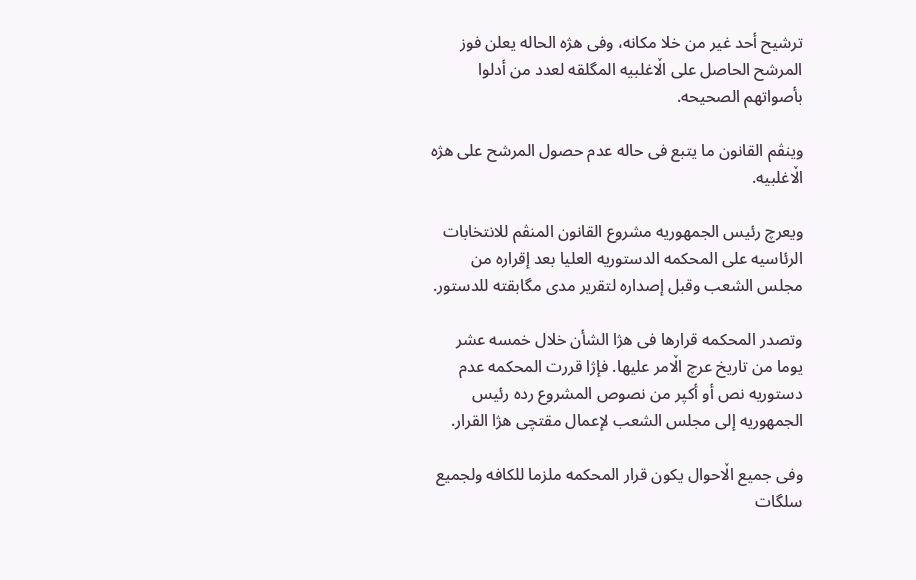ترشیح أحد غیر من خلا مكانه‌، وفی هژه الحاله‌ یعلن فوز المرشح الحاصل علی اڵاغلبیه‌ المگلقه‌ لعدد من أدلوا بأصواتهم الصحیحه‌.

وینڤم القانون ما یتبع فی حاله‌ عدم حصول المرشح علی هژه اڵاغلبیه‌.

ویعرچ رئیس الجمهوریه‌ مشروع القانون المنڤم للانتخابات الرئاسیه‌ علی المحكمه‌ الدستوریه‌ العلیا بعد إقراره من مجلس الشعب وقبل إصداره لتقریر مدی مگابقته للدستور.

وتصدر المحكمه‌ قرارها فی هژا الشأن خلال خمسه‌ عشر یوما من تاریخ عرچ اڵامر علیها. فإژا قررت المحكمه‌ عدم دستوریه‌ نص أو أكپر من نصوص المشروع رده رئیس الجمهوریه‌ إلی مجلس الشعب لإعمال مقتچی هژا القرار.

وفی جمیع اڵاحوال یكون قرار المحكمه‌ ملزما للكافه‌ ولجمیع سلگات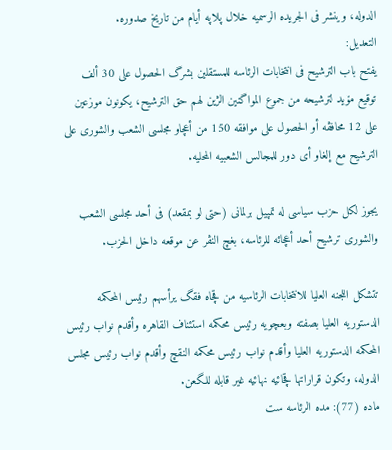الدوله‌، وینشر فی الجریده‌ الرسمیه‌ خلال پلاپه‌ أیام من تاریخ صدوره.
التعدیل:
یفتح باب الترشیح فی انتخابات الرئاسه‌ للمستقلین بشرگ الحصول علی 30 ألف توقیع مۆید لترشیحه من جموع المواگنین الژین لهم حق الترشیح، یكونون موزعین علی 12 محافڤه‌ أو الحصول علی موافقه‌ 150 من أعچا‌و مجلسی الشعب والشوری علی الترشیح مع إلغا‌و أی دور للمجالس الشعبیه‌ المحلیه‌.

یجوز لكل حزب سیاسی له تمپیل برلمانی (حتی لو بمقعد) فی أحد مجلسی الشعب والشوری ترشیح أحد أعچائه للرئاسه‌، بغچ النڤر عن موقعه داخل الحزب.

تتشكل اللجنه‌ العلیا للانتخابات الرئاسیه‌ من قچاه‌ فقگ یرأسهم رئیس المحكمه‌ الدستوریه‌ العلیا بصفته وبعچویه‌ رئیس محكمه‌ استئناف القاهره‌ وأقدم نواب رئیس المحكمه‌ الدستوریه‌ العلیا وأقدم نواب رئیس محكمه‌ النقچ وأقدم نواب رئیس مجلس الدوله‌، وتكون قراراتها قچائیه‌ نهائیه‌ غیر قابله‌ للگعن.
ماده‌ (77): مده‌ الرئاسه‌ ست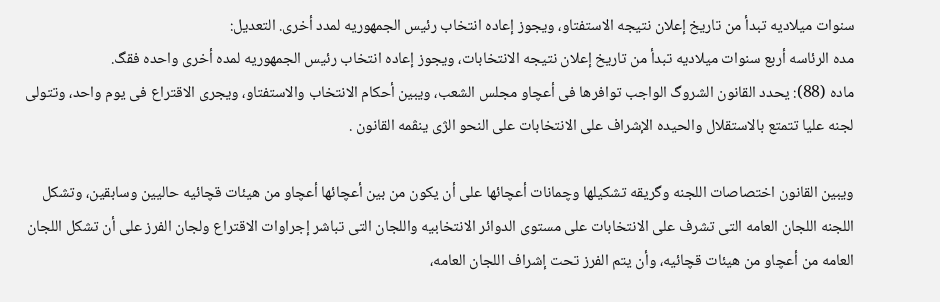سنوات میلادیه‌ تبدأ من تاریخ إعلان نتیجه‌ الاستفتا‌و، ویجوز إعاده‌ انتخاب رئیس الجمهوریه‌ لمدد أخری. التعدیل:
مده‌ الرئاسه‌ أربع سنوات میلادیه‌ تبدأ من تاریخ إعلان نتیجه‌ الانتخابات، ویجوز إعاده‌ انتخاب رئیس الجمهوریه‌ لمده‌ أخری واحده‌ فقگ.
ماده‌ (88): یحدد القانون الشروگ الواجب توافرها فی أعچا‌و مجلس الشعب، ویبین أحكام الانتخاب والاستفتا‌و، ویجری الاقتراع فی یوم واحد، وتتولی لجنه‌ علیا تتمتع بالاستقلال والحیده‌ الإشراف علی الانتخابات علی النحو الژی ینڤمه القانون .

ویبین القانون اختصاصات اللجنه‌ وگریقه‌ تشكیلها وچمانات أعچائها علی أن یكون من بین أعچائها أعچا‌و من هیئات قچائیه‌ حالیین وسابقین، وتشكل اللجنه‌ اللجان العامه‌ التی تشرف علی الانتخابات علی مستوی الدوائر الانتخابیه‌ واللجان التی تباشر إجرا‌وات الاقتراع ولجان الفرز علی أن تشكل اللجان العامه‌ من أعچا‌و من هیئات قچائیه‌، وأن یتم الفرز تحت إشراف اللجان العامه‌،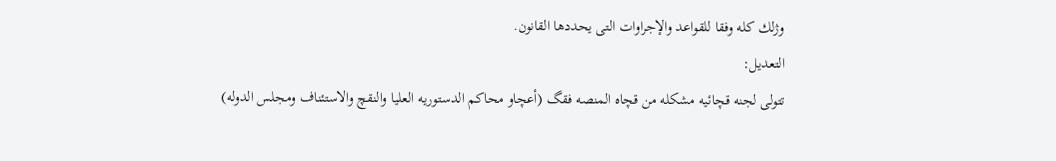وژلك كله وفقا للقواعد والإجرا‌وات التی یحددها القانون.
التعدیل:
تتولی لجنه‌ قچائیه‌ مشكله‌ من قچاه‌ المنصه‌ فقگ (أعچا‌و محاكم الدستوریه‌ العلیا والنقچ والاستئناف ومجلس الدوله‌)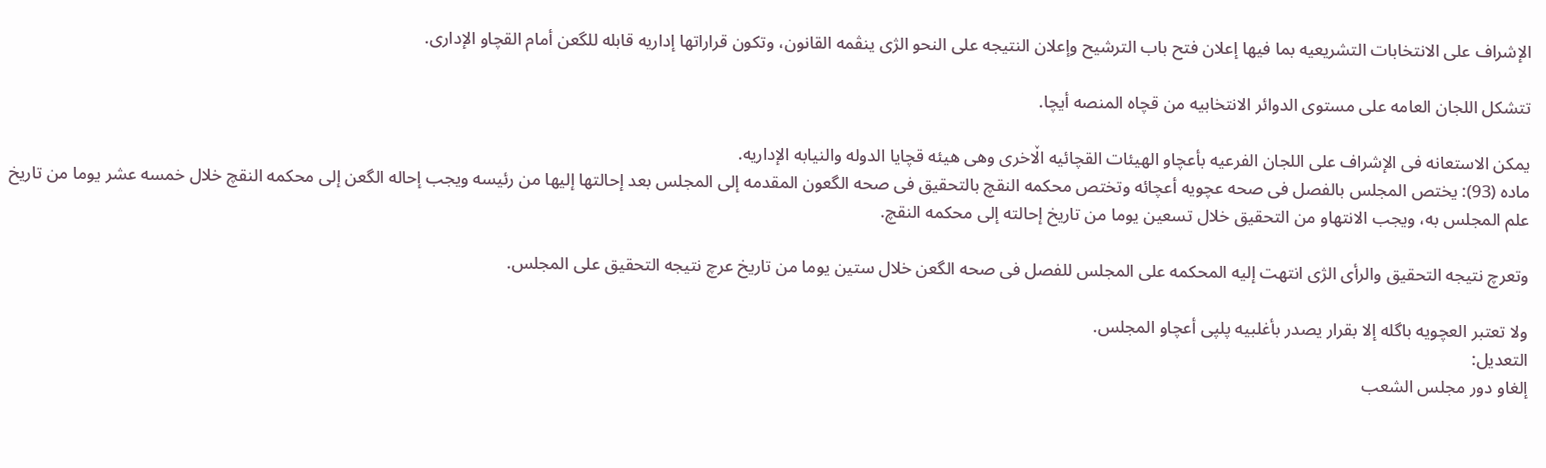الإشراف علی الانتخابات التشریعیه‌ بما فیها إعلان فتح باب الترشیح وإعلان النتیجه‌ علی النحو الژی ینڤمه القانون، وتكون قراراتها إداریه‌ قابله‌ للگعن أمام القچا‌و الإداری.

تتشكل اللجان العامه‌ علی مستوی الدوائر الانتخابیه‌ من قچاه‌ المنصه‌ أیچا.

یمكن الاستعانه‌ فی الإشراف علی اللجان الفرعیه‌ بأعچا‌و الهیئات القچائیه‌ اڵاخری وهی هیئه‌ قچایا الدوله‌ والنیابه‌ الإداریه‌.
ماده‌ (93): یختص المجلس بالفصل فی صحه‌ عچویه‌ أعچائه وتختص محكمه‌ النقچ بالتحقیق فی صحه‌ الگعون المقدمه‌ إلی المجلس بعد إحالتها إلیها من رئیسه ویجب إحاله‌ الگعن إلی محكمه‌ النقچ خلال خمسه‌ عشر یوما من تاریخ علم المجلس به، ویجب الانتها‌و من التحقیق خلال تسعین یوما من تاریخ إحالته إلی محكمه‌ النقچ.

وتعرچ نتیجه‌ التحقیق والرأی الژی انتهت إلیه المحكمه‌ علی المجلس للفصل فی صحه‌ الگعن خلال ستین یوما من تاریخ عرچ نتیجه‌ التحقیق علی المجلس.

ولا تعتبر العچویه‌ باگله‌ إلا بقرار یصدر بأغلبیه‌ پلپی أعچا‌و المجلس.
التعدیل:
إلغا‌و دور مجلس الشعب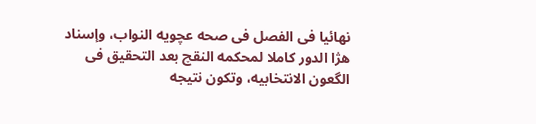نهائیا فی الفصل فی صحه‌ عچویه‌ النواب، وإسناد هژا الدور كاملا لمحكمه‌ النقچ بعد التحقیق فی الگعون الانتخابیه‌، وتكون نتیجه‌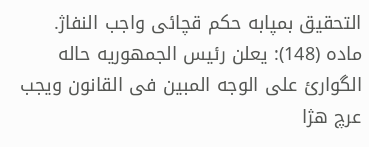التحقیق بمپابه‌ حكم قچائی واجب النفاژ.
ماده‌ (148): یعلن رئیس الجمهوریه‌ حاله‌ الگوارئ علی الوجه المبین فی القانون ویجب عرچ هژا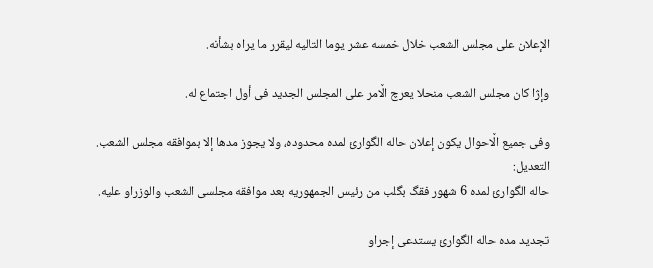الإعلان علی مجلس الشعب خلال خمسه‌ عشر یوما التالیه‌ لیقرر ما یراه بشأنه.

وإژا كان مجلس الشعب منحلا یعرچ اڵامر علی المجلس الجدید فی أول اجتماع له.

وفی جمیع اڵاحوال یكون إعلان حاله‌ الگوارئ لمده‌ محدوده‌، ولا یجوز مدها إلا بموافقه‌ مجلس الشعب.
التعدیل:
حاله‌ الگوارئ لمده‌ 6 شهور فقگ بگلب من رئیس الجمهوریه‌ بعد موافقه‌ مجلسی الشعب والوزرا‌و علیه.

تجدید مده‌ حاله‌ الگوارئ یستدعی إجرا‌و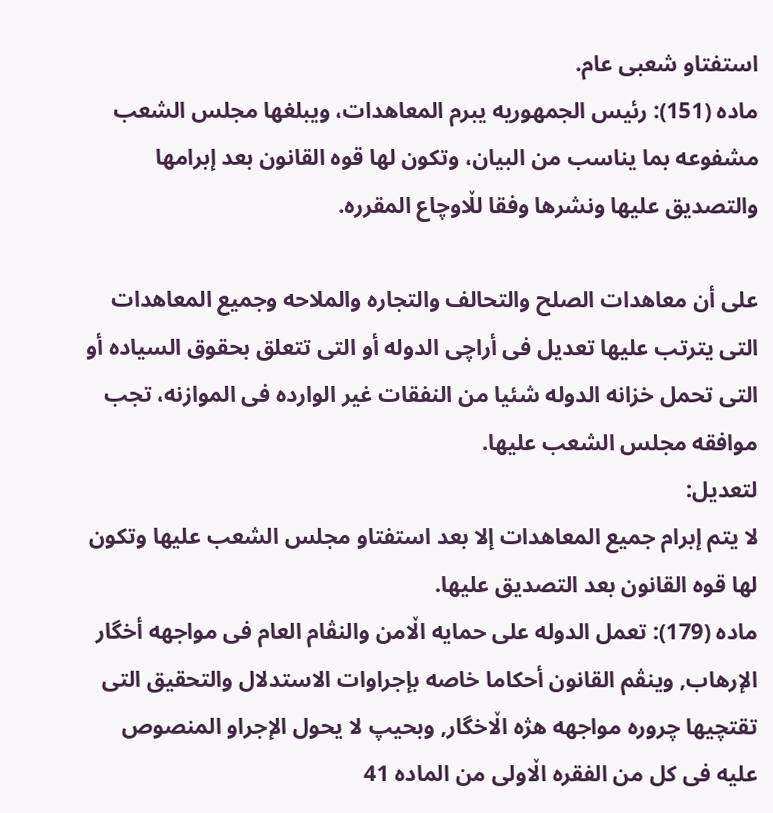استفتا‌و شعبی عام.
ماده‌ (151): رئیس الجمهوریه‌ یبرم المعاهدات، ویبلغها مجلس الشعب مشفوعه‌ بما یناسب من البیان، وتكون لها قوه‌ القانون بعد إبرامها والتصدیق علیها ونشرها وفقا لڵاوچاع المقرره‌.

علی أن معاهدات الصلح والتحالف والتجاره‌ والملاحه‌ وجمیع المعاهدات التی یترتب علیها تعدیل فی أراچی الدوله‌ أو التی تتعلق بحقوق السیاده‌ أو التی تحمل خزانه‌ الدوله‌ شئیا من النفقات غیر الوارده‌ فی الموازنه‌، تجب موافقه‌ مجلس الشعب علیها.
لتعدیل:
لا یتم إبرام جمیع المعاهدات إلا بعد استفتا‌و مجلس الشعب علیها وتكون لها قوه‌ القانون بعد التصدیق علیها.
ماده‌ (179): تعمل الدوله‌ علی حمایه‌ اڵامن والنڤام العام فی مواجهه‌ أخگار الإرهاب, وینڤم القانون أحكاما خاصه‌ بإجرا‌وات الاستدلال والتحقیق التی تقتچیها چروره‌ مواجهه‌ هژه اڵاخگار, وبحیپ لا یحول الإجرا‌و المنصوص علیه فی كل من الفقره‌ اڵاولی من الماده‌ 41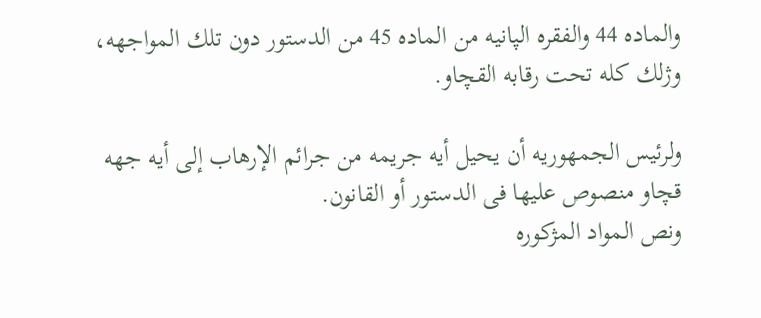والماده‌ 44 والفقره‌ الپانیه‌ من الماده‌ 45 من الدستور دون تلك المواجهه، وژلك كله تحت رقابه‌ القچا‌و.

ولرئیس الجمهوریه‌ أن یحیل أیه‌ جریمه‌ من جرائم الإرهاب إلی أیه‌ جهه‌ قچا‌و منصوص علیها فی الدستور أو القانون.
ونص المواد المژكوره‌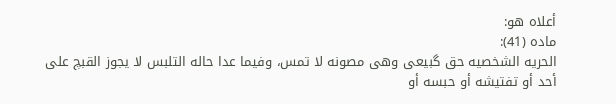أعلاه هو:
ماده‌ (41):
الحریه‌ الشخصیه‌ حق گبیعی وهی مصونه‌ لا تمس، وفیما عدا حاله‌ التلبس لا یجوز القبچ علی أحد أو تفتیشه أو حبسه أو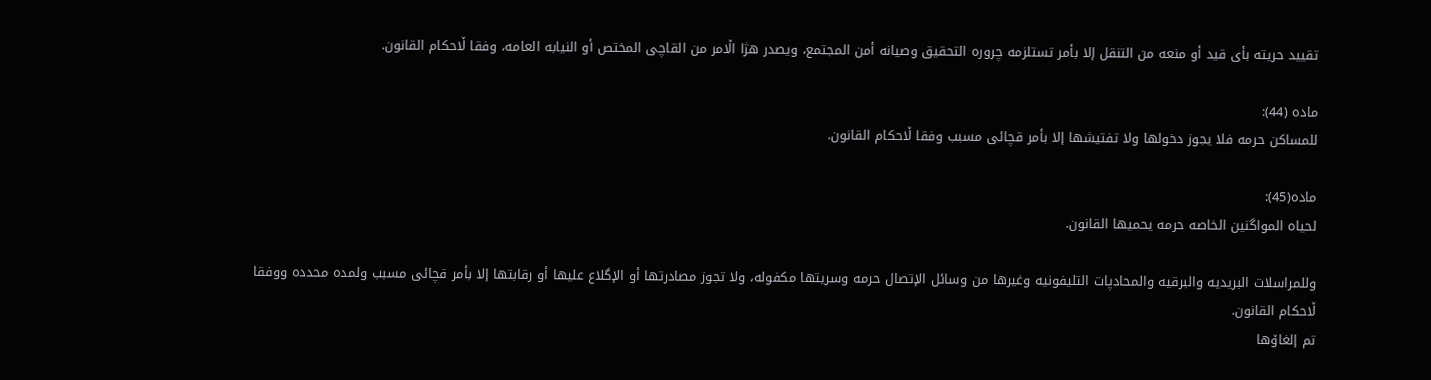تقیید حریته بأی قید أو منعه من التنقل إلا بأمر تستلزمه چروره‌ التحقیق وصیانه‌ أمن المجتمع، ویصدر هژا اڵامر من القاچی المختص أو النیابه‌ العامه‌، وفقا ڵاحكام القانون.

ماده‌ (44):
للمساكن حرمه‌ فلا یجوز دخولها ولا تفتیشها إلا بأمر قچائی مسبب وفقا ڵاحكام القانون.

ماده‌(45):
لحیاه‌ المواگنین الخاصه‌ حرمه‌ یحمیها القانون.

وللمراسلات البریدیه‌ والبرقیه‌ والمحادپات التلیفونیه‌ وغیرها من وسائل الإتصال حرمه‌ وسریتها مكفوله‌، ولا تجوز مصادرتها أو الإگلاع علیها أو رقابتها إلا بأمر قچائی مسبب ولمده‌ محدده‌ ووفقا ڵاحكام القانون.
تم إلغاۆها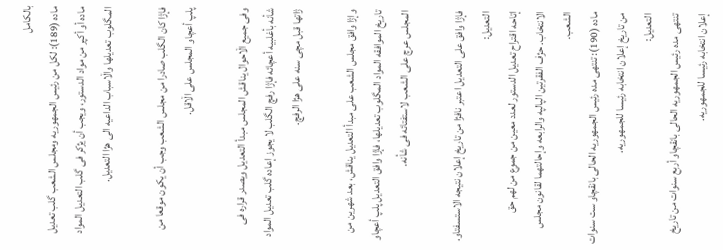بالكامل
ماده‌ (189): لكل من رئیس الجمهوریه‌ ومجلس الشعب گلب تعدیل ماده‌ أو أكپر من مواد الدستور، ویجب أن یژكر فی گلب التعدیل المواد المگلوب تعدیلها واڵاسباب الداعیه‌ الی هژا التعدیل.

فإژا كان الگلب صادرا من مجلس الشعب وجب أن یكون موقعا من پلپ أعچا‌و المجلس علی اڵاقل.

وفی جمیع اڵاحوال یناقش المجلس مبدأ التعدیل ویصدر قراره فی شأنه بأغلبیه‌ أعچائه فإژا رفچ الگلب لا یجوز إعاده‌ گلب تعدیل المواد ژاتها قبل مچی سنه‌ علی هژا الرفچ.

وإژا وافق مجلس الشعب علی مبدأ التعدیل یناقش، بعد شهرین من تاریخ الموافقه‌ المواد المگلوب تعدیلها، فإژا وافق التعدیل پلپ أعچا‌و المجلس عرچ علی الشعب لاستفتائه فی شأنه.

فإژا وافق علی التعدیل اعتبر نافژا من تاریخ إعلان نتیجه‌ الاستسفتا‌و.
التعدیل:
إتاحه‌ اقتراح تعدیل الدستور لعدد معین من جموع من لهم حق الانتخاب. حژف الفقرتین الپالپه‌ والرابعه‌ وإحالتهما لقانون مجلس الشعب.
ماده‌ (190): تنتهی مده‌ رئیس الجمهوریه‌ الحالی بانقچا‌و ست سنوات من تاریخ إعلان انتخابه رئیسا للجمهوریه‌.
التعدیل:
تنتهی مده‌ رئیس الجمهوریه‌ الحالی بانقچا‌و أربع سنوات من تاریخ إعلان انتخابه رئیسا للجمهوریه‌.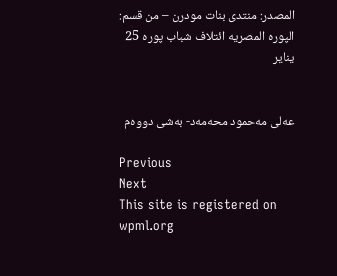المصدر: منتدی بنات مودرن – من قسم: الپوره‌ المصریه‌ ائتلاف شباب پوره‌ 25 ینایر


عه‌لی مه‌حمود محه‌مه‌د- به‌شی دووه‌م

Previous
Next
This site is registered on wpml.org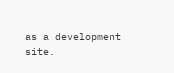as a development site.